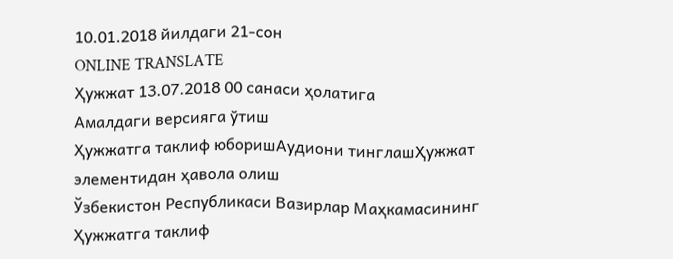10.01.2018 йилдаги 21-сон
ONLINE TRANSLATE
Ҳужжат 13.07.2018 00 санаси ҳолатига
Амалдаги версияга ўтиш
Ҳужжатга таклиф юборишАудиони тинглашҲужжат элементидан ҳавола олиш
Ўзбекистон Республикаси Вазирлар Маҳкамасининг
Ҳужжатга таклиф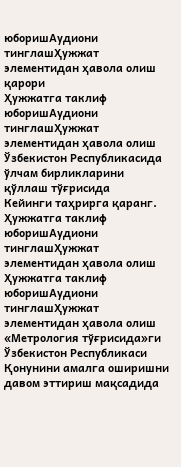юборишАудиони тинглашҲужжат элементидан ҳавола олиш
қарори
Ҳужжатга таклиф юборишАудиони тинглашҲужжат элементидан ҳавола олиш
Ўзбекистон Республикасида ўлчам бирликларини қўллаш тўғрисида
Кейинги таҳрирга қаранг.
Ҳужжатга таклиф юборишАудиони тинглашҲужжат элементидан ҳавола олиш
Ҳужжатга таклиф юборишАудиони тинглашҲужжат элементидан ҳавола олиш
«Метрология тўғрисида»ги Ўзбекистон Республикаси Қонунини амалга оширишни давом эттириш мақсадида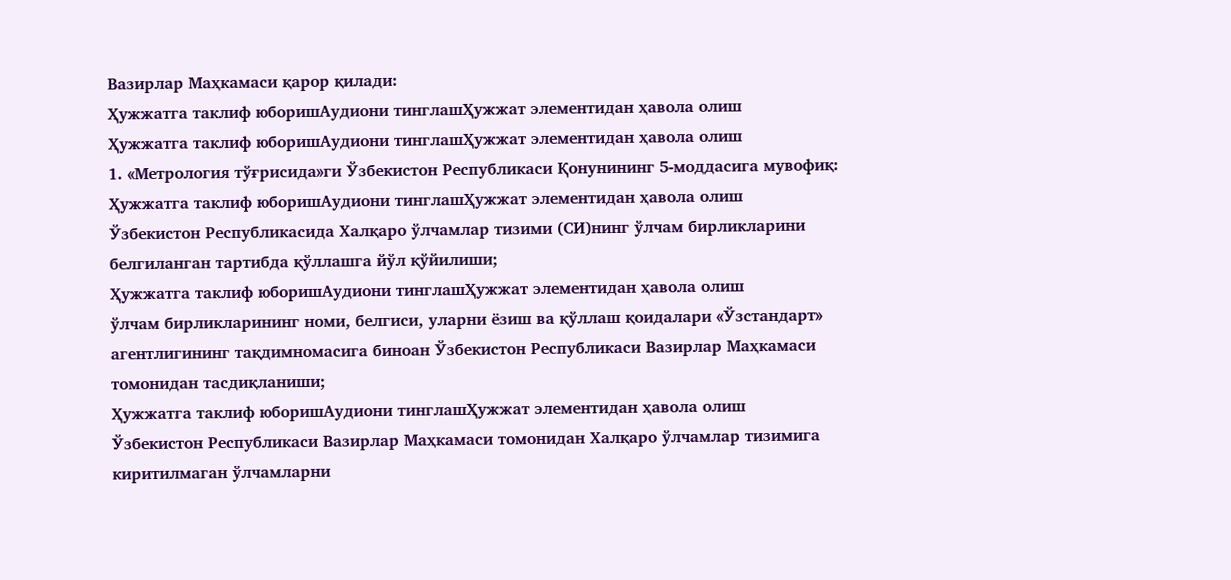Вазирлар Маҳкамаси қарор қилади:
Ҳужжатга таклиф юборишАудиони тинглашҲужжат элементидан ҳавола олиш
Ҳужжатга таклиф юборишАудиони тинглашҲужжат элементидан ҳавола олиш
1. «Метрология тўғрисида»ги Ўзбекистон Республикаси Қонунининг 5-моддасига мувофиқ:
Ҳужжатга таклиф юборишАудиони тинглашҲужжат элементидан ҳавола олиш
Ўзбекистон Республикасида Халқаро ўлчамлар тизими (СИ)нинг ўлчам бирликларини белгиланган тартибда қўллашга йўл қўйилиши;
Ҳужжатга таклиф юборишАудиони тинглашҲужжат элементидан ҳавола олиш
ўлчам бирликларининг номи, белгиси, уларни ёзиш ва қўллаш қоидалари «Ўзстандарт» агентлигининг тақдимномасига биноан Ўзбекистон Республикаси Вазирлар Маҳкамаси томонидан тасдиқланиши;
Ҳужжатга таклиф юборишАудиони тинглашҲужжат элементидан ҳавола олиш
Ўзбекистон Республикаси Вазирлар Маҳкамаси томонидан Халқаро ўлчамлар тизимига киритилмаган ўлчамларни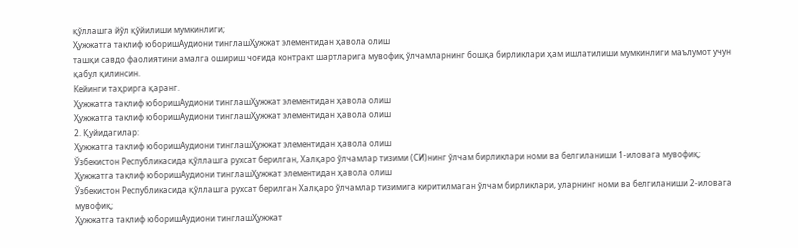қўллашга йўл қўйилиши мумкинлиги;
Ҳужжатга таклиф юборишАудиони тинглашҲужжат элементидан ҳавола олиш
ташқи савдо фаолиятини амалга ошириш чоғида контракт шартларига мувофиқ ўлчамларнинг бошқа бирликлари ҳам ишлатилиши мумкинлиги маълумот учун қабул қилинсин.
Кейинги таҳрирга қаранг.
Ҳужжатга таклиф юборишАудиони тинглашҲужжат элементидан ҳавола олиш
Ҳужжатга таклиф юборишАудиони тинглашҲужжат элементидан ҳавола олиш
2. Қуйидагилар:
Ҳужжатга таклиф юборишАудиони тинглашҲужжат элементидан ҳавола олиш
Ўзбекистон Республикасида қўллашга рухсат берилган, Халқаро ўлчамлар тизими (СИ)нинг ўлчам бирликлари номи ва белгиланиши 1-иловага мувофиқ;
Ҳужжатга таклиф юборишАудиони тинглашҲужжат элементидан ҳавола олиш
Ўзбекистон Республикасида қўллашга рухсат берилган Халқаро ўлчамлар тизимига киритилмаган ўлчам бирликлари, уларнинг номи ва белгиланиши 2-иловага мувофиқ;
Ҳужжатга таклиф юборишАудиони тинглашҲужжат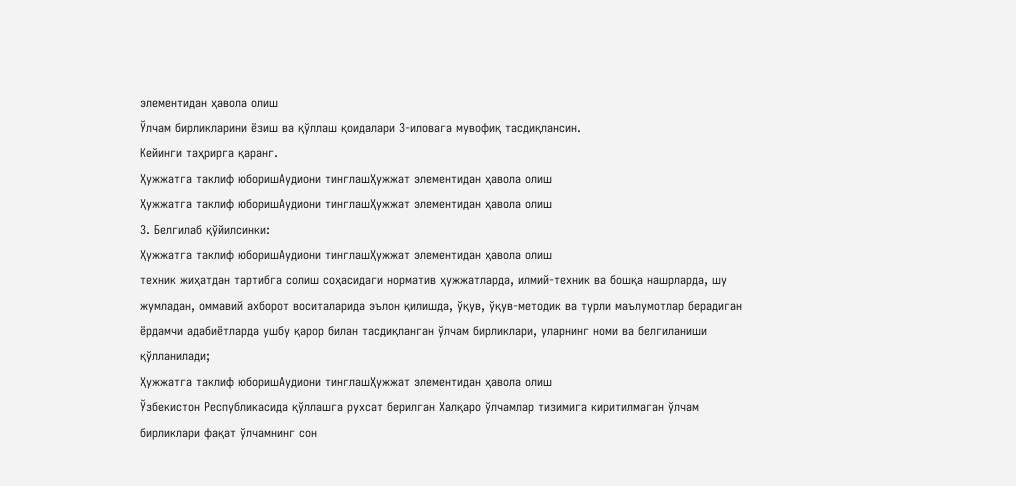элементидан ҳавола олиш
Ўлчам бирликларини ёзиш ва қўллаш қоидалари 3-иловага мувофиқ тасдиқлансин.
Кейинги таҳрирга қаранг.
Ҳужжатга таклиф юборишАудиони тинглашҲужжат элементидан ҳавола олиш
Ҳужжатга таклиф юборишАудиони тинглашҲужжат элементидан ҳавола олиш
3. Белгилаб қўйилсинки:
Ҳужжатга таклиф юборишАудиони тинглашҲужжат элементидан ҳавола олиш
техник жиҳатдан тартибга солиш соҳасидаги норматив ҳужжатларда, илмий-техник ва бошқа нашрларда, шу жумладан, оммавий ахборот воситаларида эълон қилишда, ўқув, ўқув-методик ва турли маълумотлар берадиган ёрдамчи адабиётларда ушбу қарор билан тасдиқланган ўлчам бирликлари, уларнинг номи ва белгиланиши қўлланилади;
Ҳужжатга таклиф юборишАудиони тинглашҲужжат элементидан ҳавола олиш
Ўзбекистон Республикасида қўллашга рухсат берилган Халқаро ўлчамлар тизимига киритилмаган ўлчам бирликлари фақат ўлчамнинг сон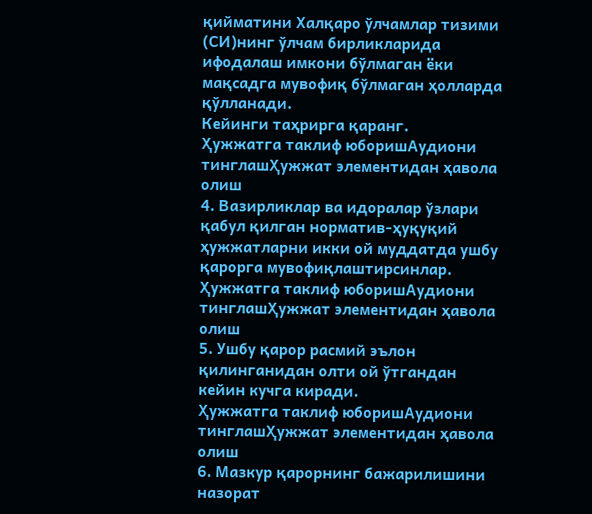қийматини Халқаро ўлчамлар тизими (СИ)нинг ўлчам бирликларида ифодалаш имкони бўлмаган ёки мақсадга мувофиқ бўлмаган ҳолларда қўлланади.
Кейинги таҳрирга қаранг.
Ҳужжатга таклиф юборишАудиони тинглашҲужжат элементидан ҳавола олиш
4. Вазирликлар ва идоралар ўзлари қабул қилган норматив-ҳуқуқий ҳужжатларни икки ой муддатда ушбу қарорга мувофиқлаштирсинлар.
Ҳужжатга таклиф юборишАудиони тинглашҲужжат элементидан ҳавола олиш
5. Ушбу қарор расмий эълон қилинганидан олти ой ўтгандан кейин кучга киради.
Ҳужжатга таклиф юборишАудиони тинглашҲужжат элементидан ҳавола олиш
6. Мазкур қарорнинг бажарилишини назорат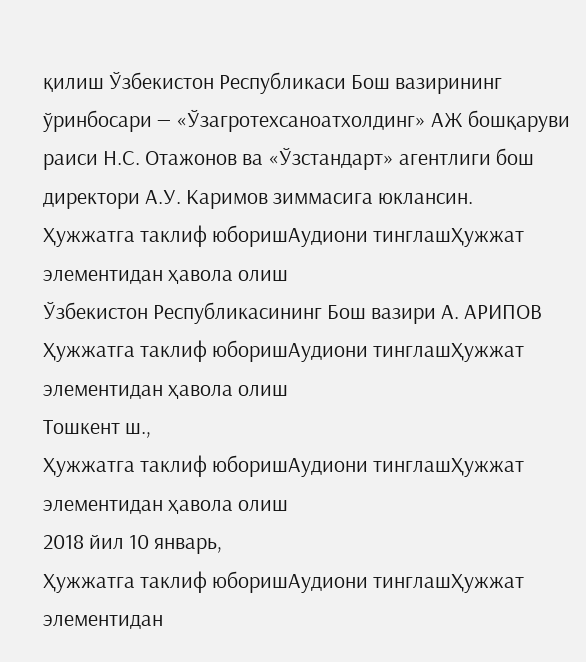қилиш Ўзбекистон Республикаси Бош вазирининг ўринбосари — «Ўзагротехсаноатхолдинг» АЖ бошқаруви раиси Н.С. Отажонов ва «Ўзстандарт» агентлиги бош директори А.У. Каримов зиммасига юклансин.
Ҳужжатга таклиф юборишАудиони тинглашҲужжат элементидан ҳавола олиш
Ўзбекистон Республикасининг Бош вазири А. АРИПОВ
Ҳужжатга таклиф юборишАудиони тинглашҲужжат элементидан ҳавола олиш
Тошкент ш.,
Ҳужжатга таклиф юборишАудиони тинглашҲужжат элементидан ҳавола олиш
2018 йил 10 январь,
Ҳужжатга таклиф юборишАудиони тинглашҲужжат элементидан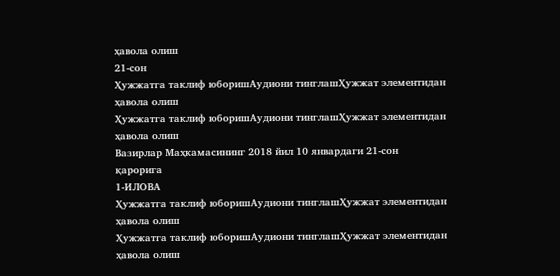ҳавола олиш
21-сон
Ҳужжатга таклиф юборишАудиони тинглашҲужжат элементидан ҳавола олиш
Ҳужжатга таклиф юборишАудиони тинглашҲужжат элементидан ҳавола олиш
Вазирлар Маҳкамасининг 2018 йил 10 январдаги 21-сон қарорига
1-ИЛОВА
Ҳужжатга таклиф юборишАудиони тинглашҲужжат элементидан ҳавола олиш
Ҳужжатга таклиф юборишАудиони тинглашҲужжат элементидан ҳавола олиш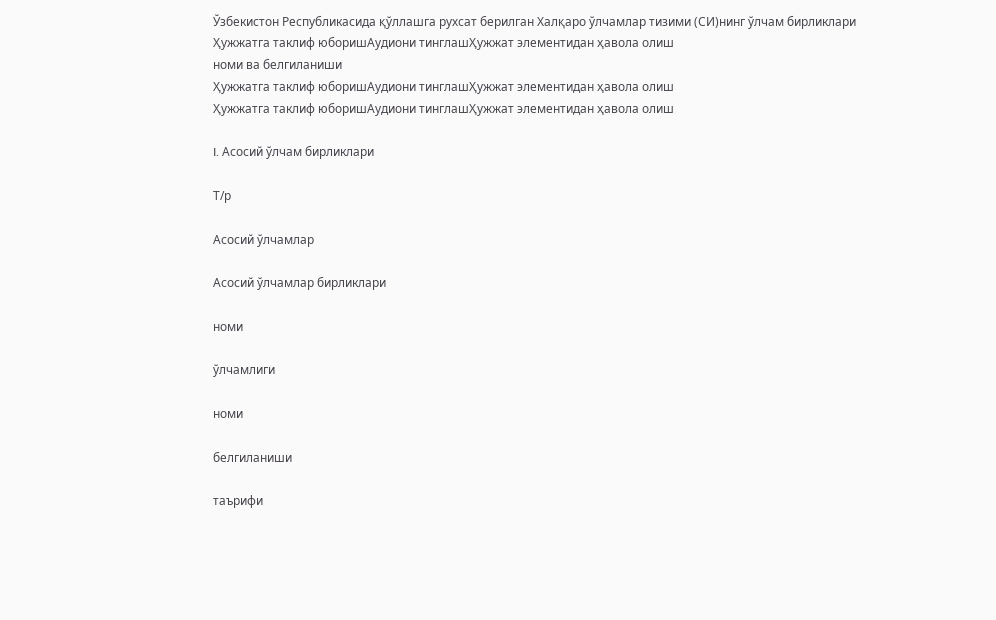Ўзбекистон Республикасида қўллашга рухсат берилган Халқаро ўлчамлар тизими (СИ)нинг ўлчам бирликлари
Ҳужжатга таклиф юборишАудиони тинглашҲужжат элементидан ҳавола олиш
номи ва белгиланиши
Ҳужжатга таклиф юборишАудиони тинглашҲужжат элементидан ҳавола олиш
Ҳужжатга таклиф юборишАудиони тинглашҲужжат элементидан ҳавола олиш

I. Асосий ўлчам бирликлари

Т/р

Асосий ўлчамлар

Асосий ўлчамлар бирликлари

номи

ўлчамлиги

номи

белгиланиши

таърифи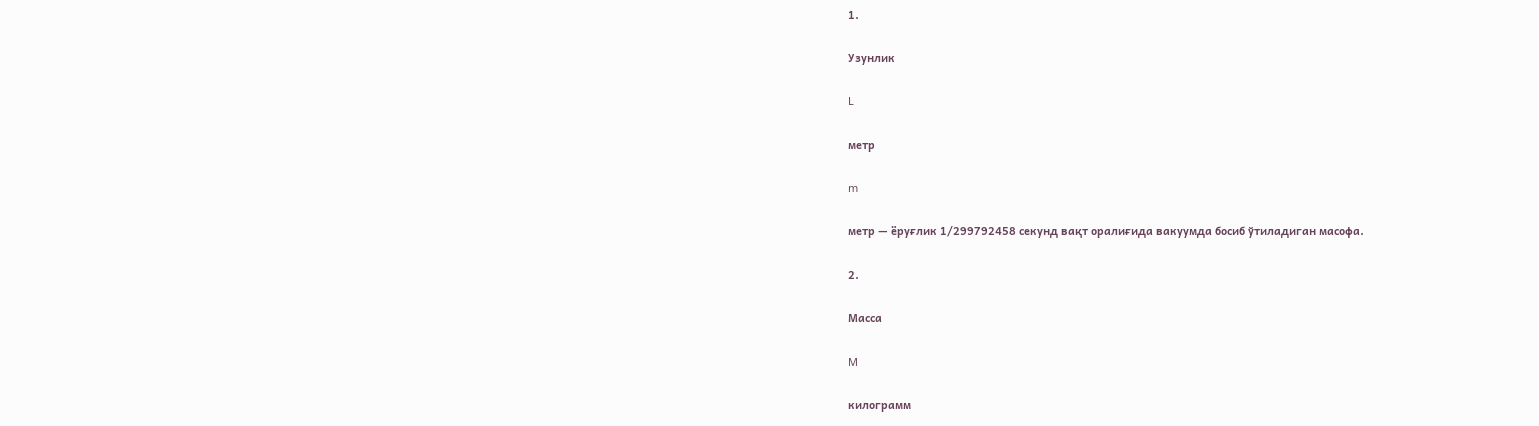1.

Узунлик

L

метр

m

метр — ёруғлик 1/299792458 секунд вақт оралиғида вакуумда босиб ўтиладиган масофа.

2.

Масса

M

килограмм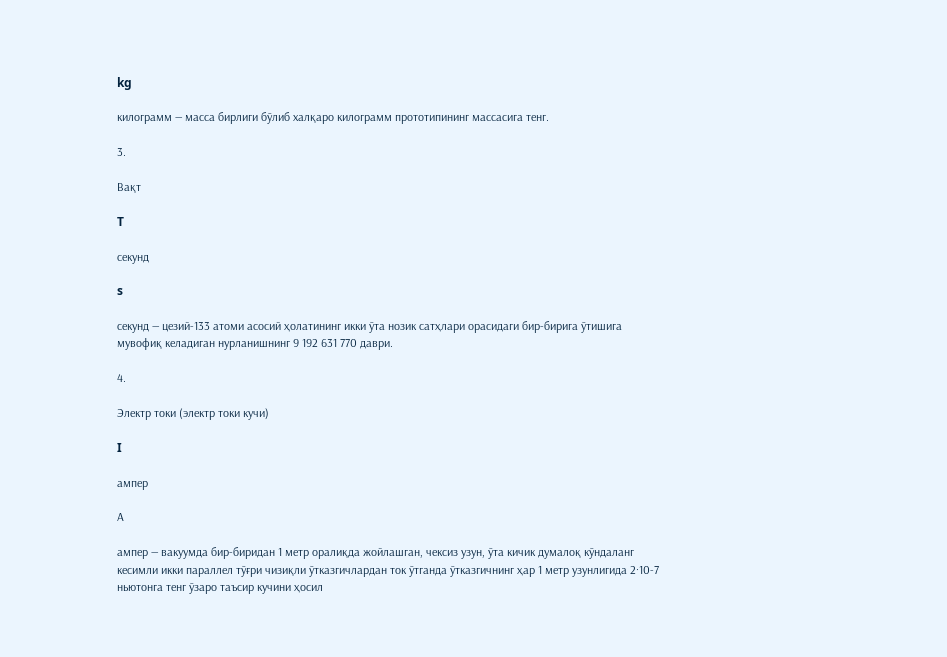kg

килограмм — масса бирлиги бўлиб халқаро килограмм прототипининг массасига тенг.

3.

Вақт

T

секунд

s

секунд — цезий-133 атоми асосий ҳолатининг икки ўта нозик сатҳлари орасидаги бир-бирига ўтишига мувофиқ келадиган нурланишнинг 9 192 631 770 даври.

4.

Электр токи (электр токи кучи)

I

ампер

А

ампер — вакуумда бир-биридан 1 метр оралиқда жойлашган, чексиз узун, ўта кичик думалоқ кўндаланг кесимли икки параллел тўғри чизиқли ўтказгичлардан ток ўтганда ўтказгичнинг ҳар 1 метр узунлигида 2·10-7 ньютонга тенг ўзаро таъсир кучини ҳосил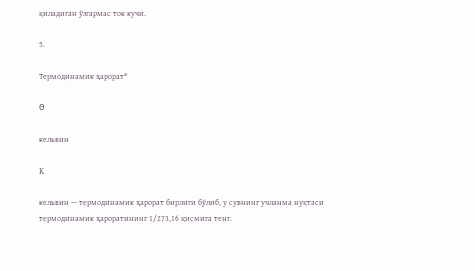қиладиган ўзгармас ток кучи.

5.

Термодинамик ҳарорат*

Θ

кельвин

K

кельвин — термодинамик ҳарорат бирлиги бўлиб, у сувнинг учланма нуқтаси термодинамик ҳароратининг 1/273,16 қисмига тенг.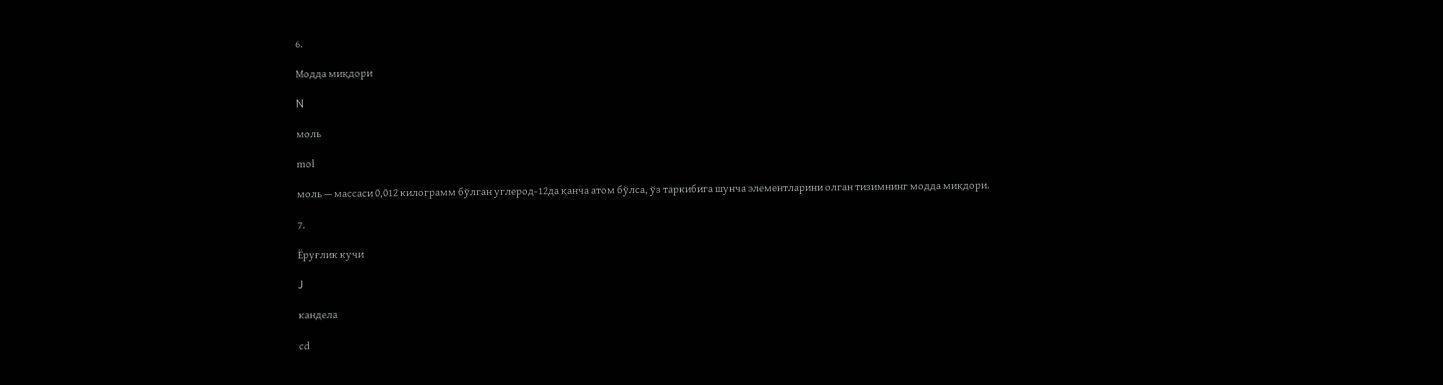6.

Модда миқдори

N

моль

mоl

моль — массаси 0,012 килограмм бўлган углерод-12да қанча атом бўлса, ўз таркибига шунча элементларини олган тизимнинг модда миқдори.

7.

Ёруғлик кучи

J

кандела

сd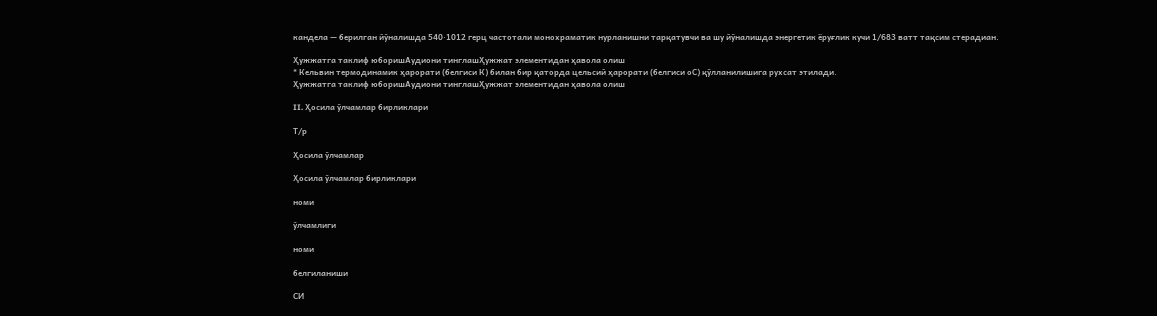кандела — берилган йўналишда 540·1012 герц частотали монохраматик нурланишни тарқатувчи ва шу йўналишда энергетик ёруғлик кучи 1/683 ватт тақсим стерадиан.

Ҳужжатга таклиф юборишАудиони тинглашҲужжат элементидан ҳавола олиш
* Кельвин термодинамик ҳарорати (белгиси К) билан бир қаторда цельсий ҳарорати (белгиси оС) қўлланилишига рухсат этилади.
Ҳужжатга таклиф юборишАудиони тинглашҲужжат элементидан ҳавола олиш

II. Ҳосила ўлчамлар бирликлари

Т/р

Ҳосила ўлчамлар

Ҳосила ўлчамлар бирликлари

номи

ўлчамлиги

номи

белгиланиши

СИ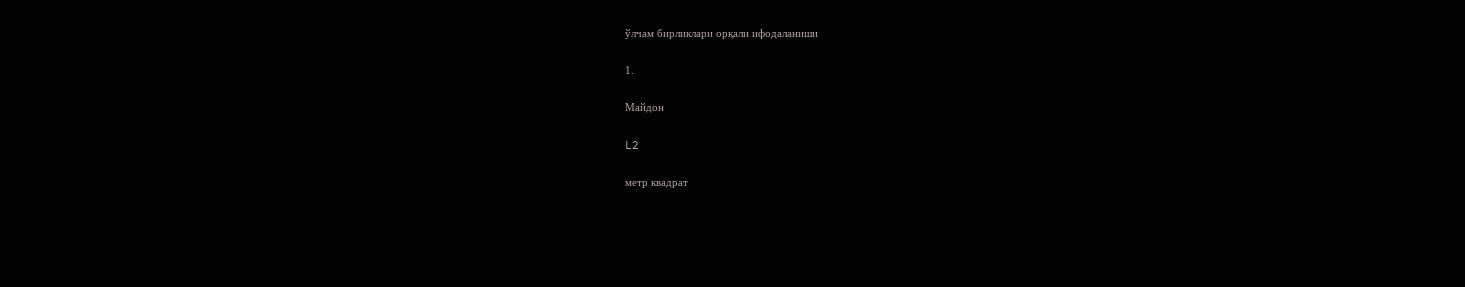ўлчам бирликлари орқали ифодаланиши

1.

Майдон

L2

метр квадрат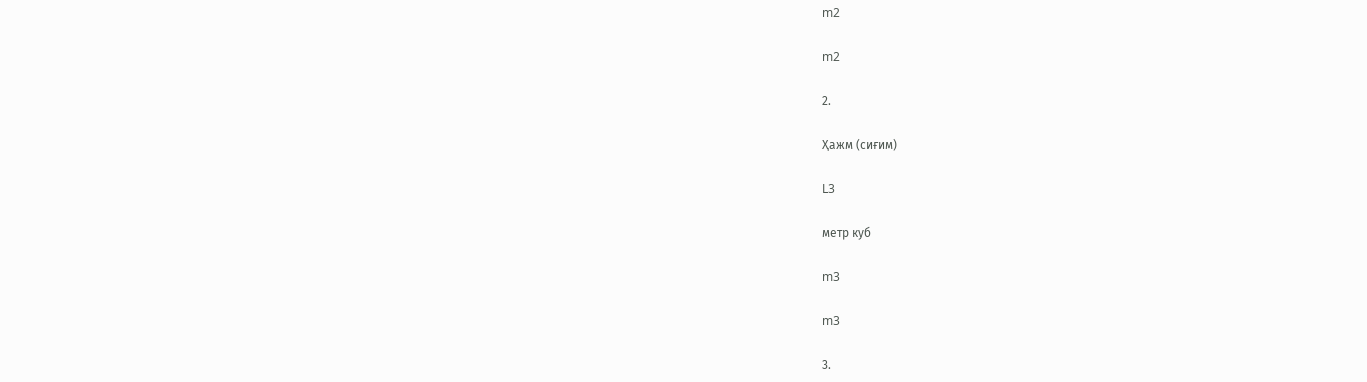m2

m2

2.

Ҳажм (сиғим)

L3

метр куб

m3

m3

3.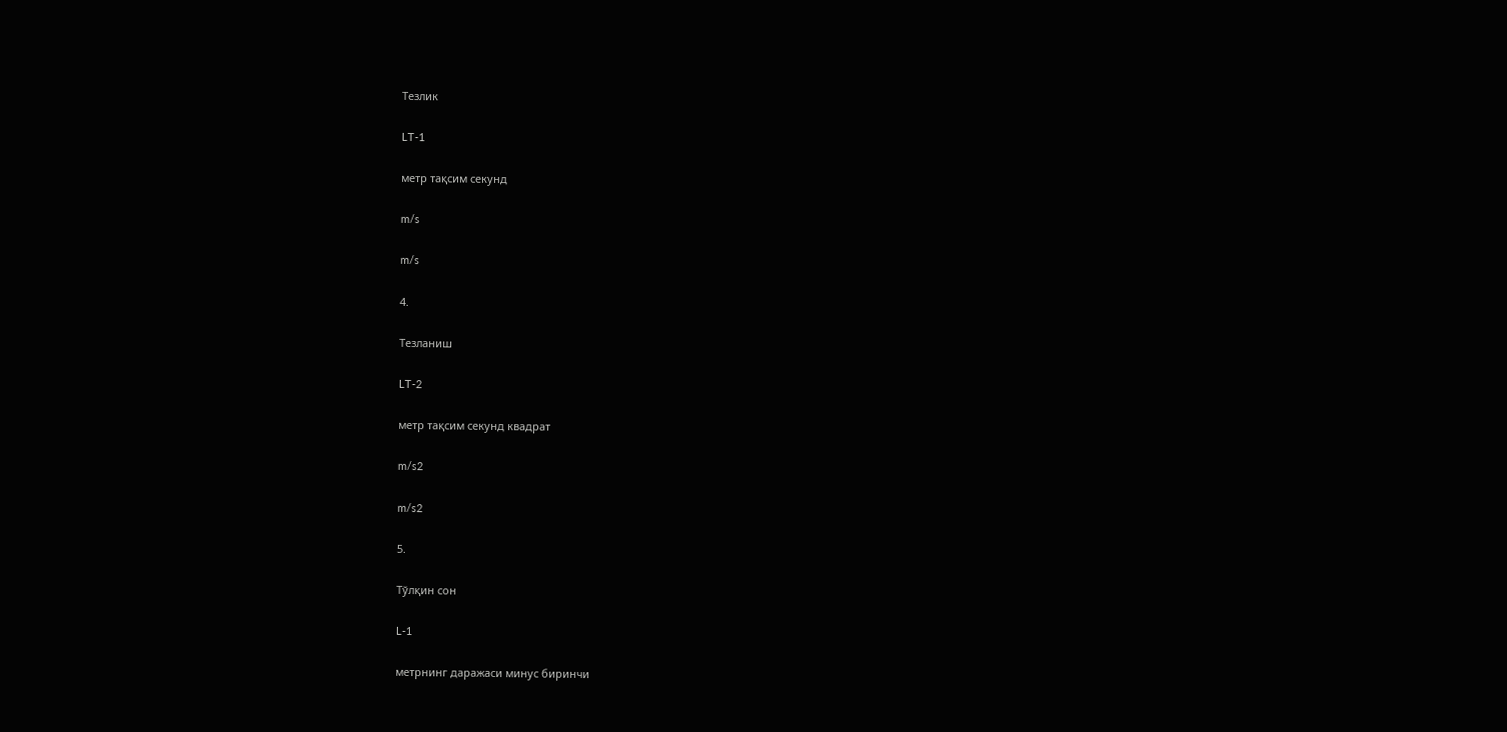Тезлик

LT-1

метр тақсим секунд

m/s

m/s

4.

Тезланиш

LT-2

метр тақсим секунд квадрат

m/s2

m/s2

5.

Тўлқин сон

L-1

метрнинг даражаси минус биринчи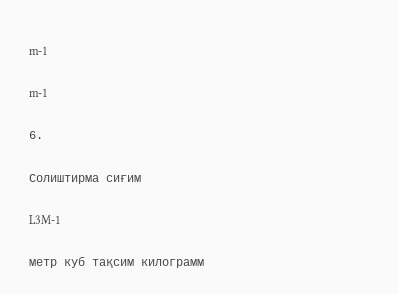m-1

m-1

6.

Солиштирма сиғим

L3M-1

метр куб тақсим килограмм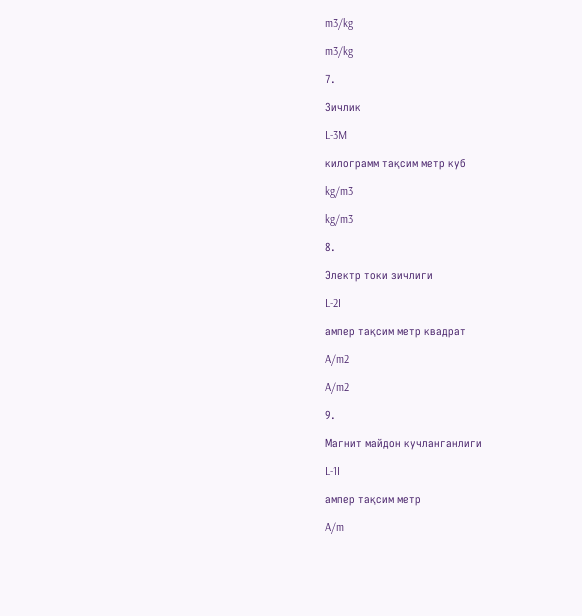m3/kg

m3/kg

7.

Зичлик

L-3M

килограмм тақсим метр куб

kg/m3

kg/m3

8.

Электр токи зичлиги

L-2I

ампер тақсим метр квадрат

A/m2

A/m2

9.

Магнит майдон кучланганлиги

L-1I

ампер тақсим метр

A/m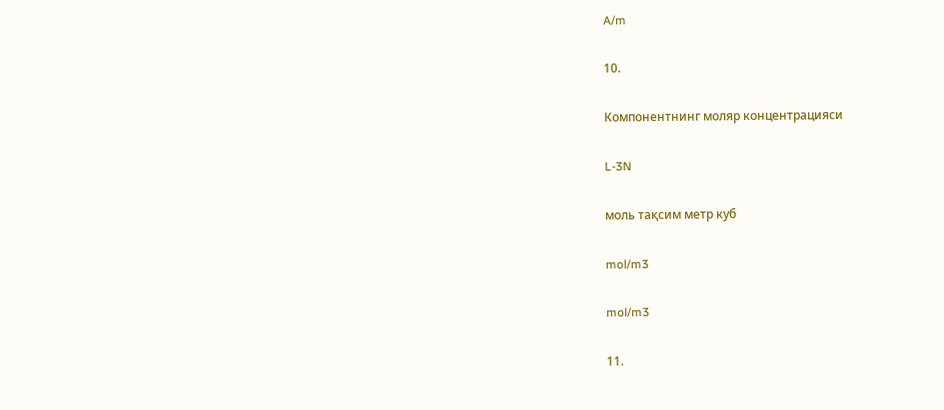A/m

10.

Компонентнинг моляр концентрацияси

L-3N

моль тақсим метр куб

mol/m3

mol/m3

11.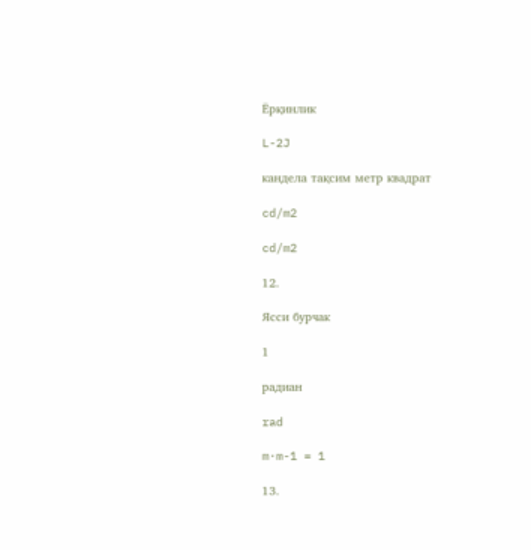Ёрқинлик

L-2J

кандела тақсим метр квадрат

cd/m2

cd/m2

12.

Ясси бурчак

1

радиан

rad

m·m-1 = 1

13.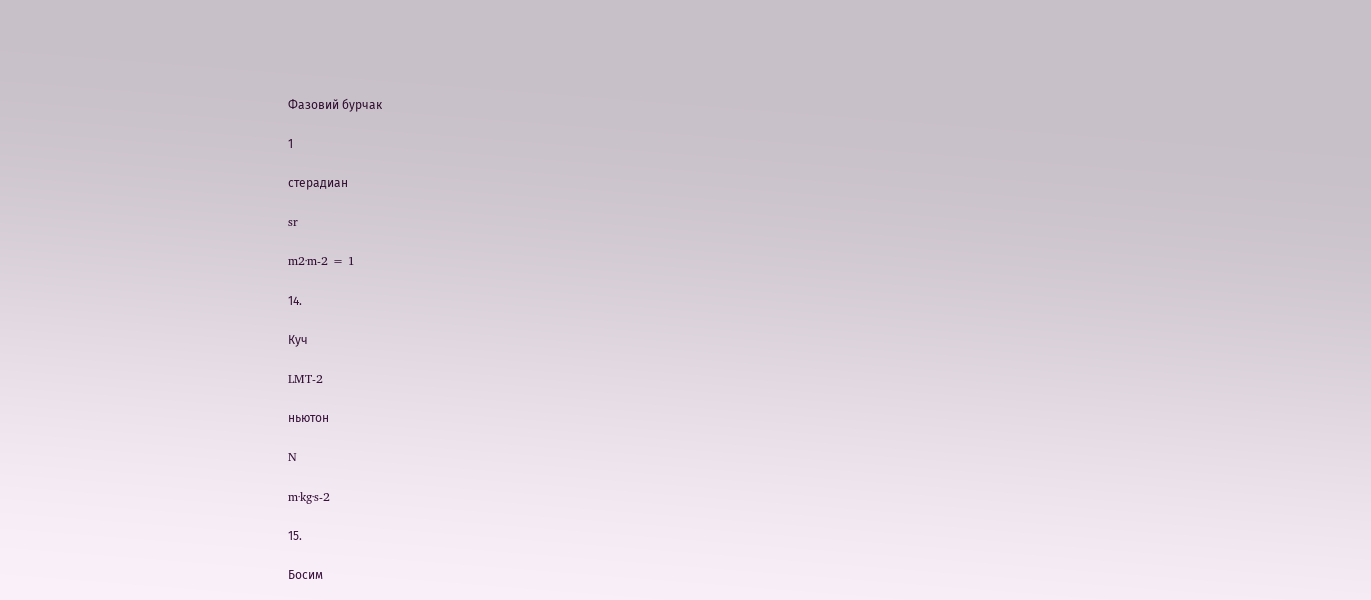Фазовий бурчак

1

стерадиан

sr

m2·m-2 = 1

14.

Куч

LMT-2

ньютон

N

m·kg·s-2

15.

Босим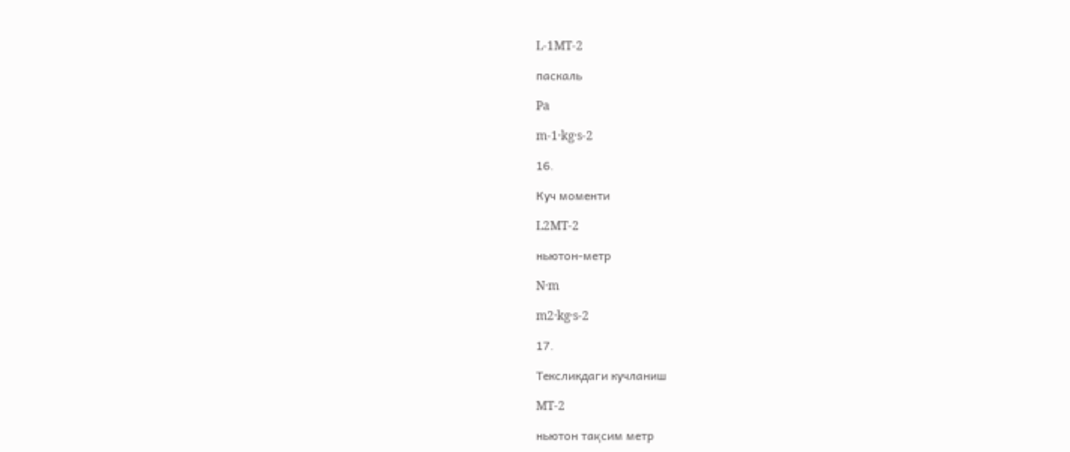L-1MT-2

паскаль

Pa

m-1·kg·s-2

16.

Куч моменти

L2MT-2

ньютон-метр

N·m

m2·kg·s-2

17.

Тексликдаги кучланиш

MT-2

ньютон тақсим метр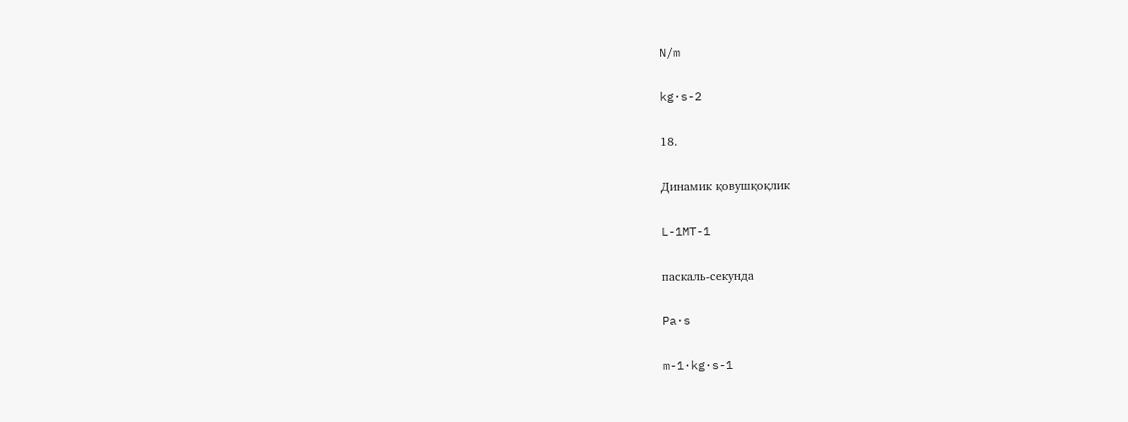N/m

kg·s-2

18.

Динамик қовушқоқлик

L-1MT-1

паскаль-секунда

Pa·s

m-1·kg·s-1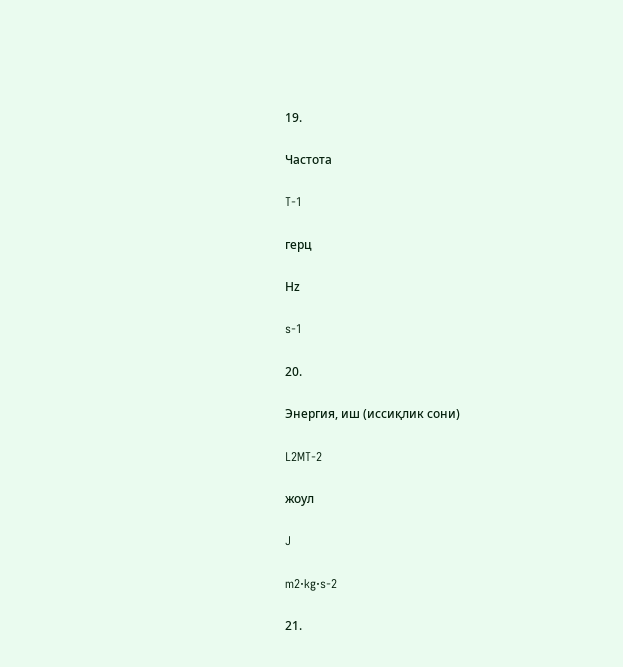19.

Частота

T-1

герц

Нz

s-1

20.

Энергия, иш (иссиқлик сони)

L2MT-2

жоул

J

m2·kg·s-2

21.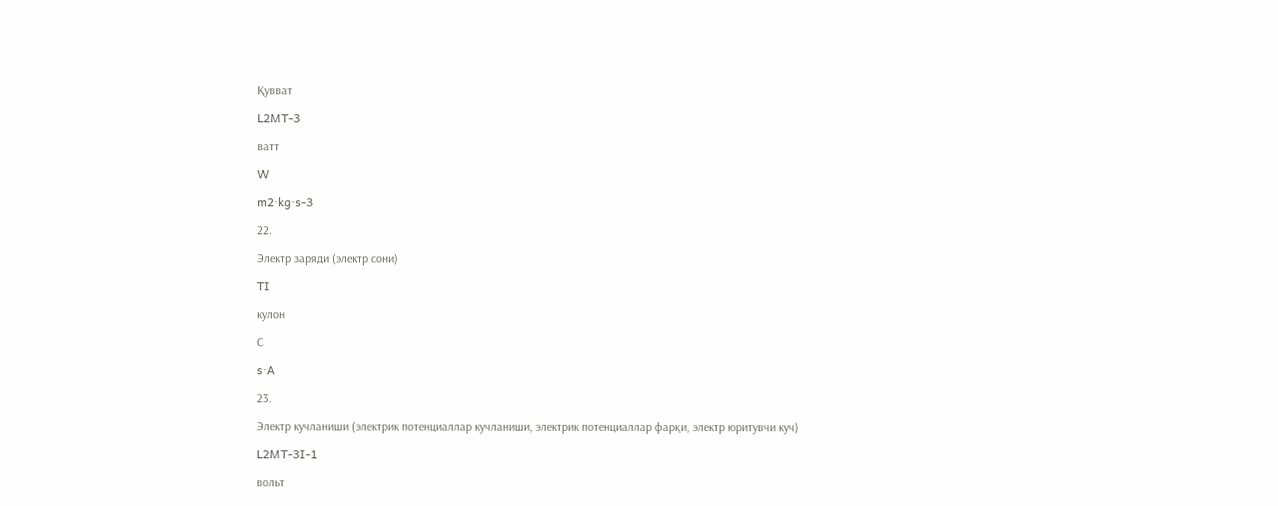Қувват

L2MT-3

ватт

W

m2·kg·s-3

22.

Электр заряди (электр сони)

TI

кулон

С

s·A

23.

Электр кучланиши (электрик потенциаллар кучланиши, электрик потенциаллар фарқи, электр юритувчи куч)

L2MT-3I-1

вольт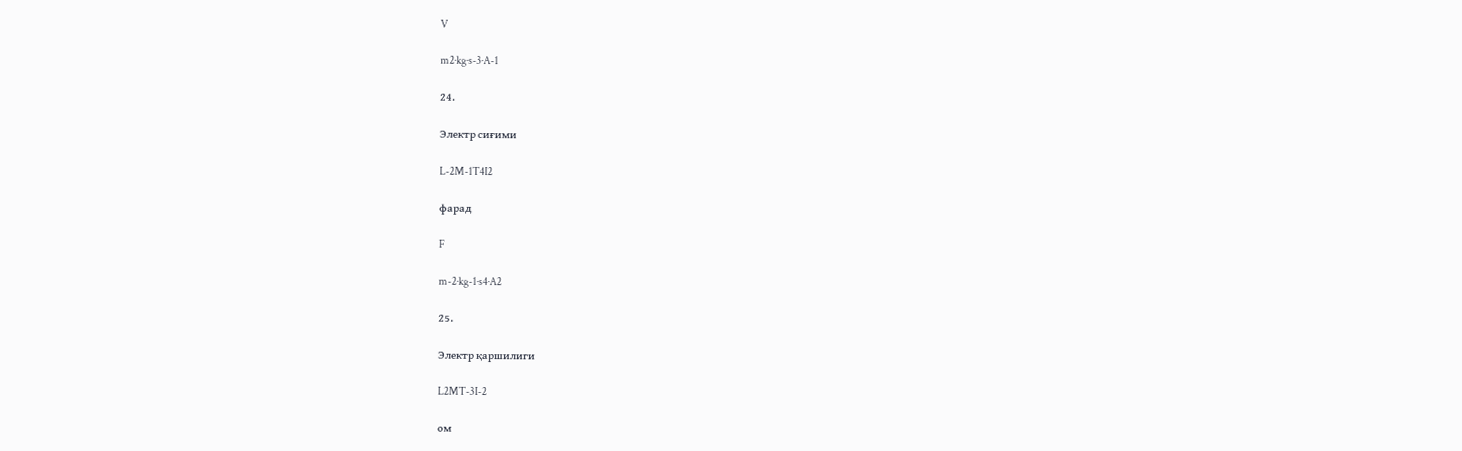V

m2·kg·s-3·A-1

24.

Электр сиғими

L-2M-1T4I2

фарад

F

m-2·kg-1·s4·A2

25.

Электр қаршилиги

L2MT-3I-2

ом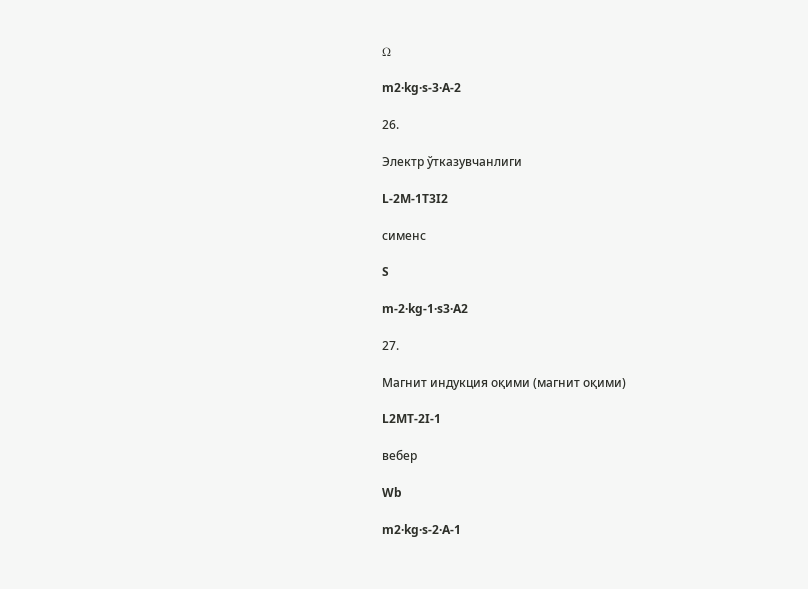Ω

m2·kg·s-3·A-2

26.

Электр ўтказувчанлиги

L-2M-1T3I2

сименс

S

m-2·kg-1·s3·A2

27.

Магнит индукция оқими (магнит оқими)

L2MT-2I-1

вебер

Wb

m2·kg·s-2·A-1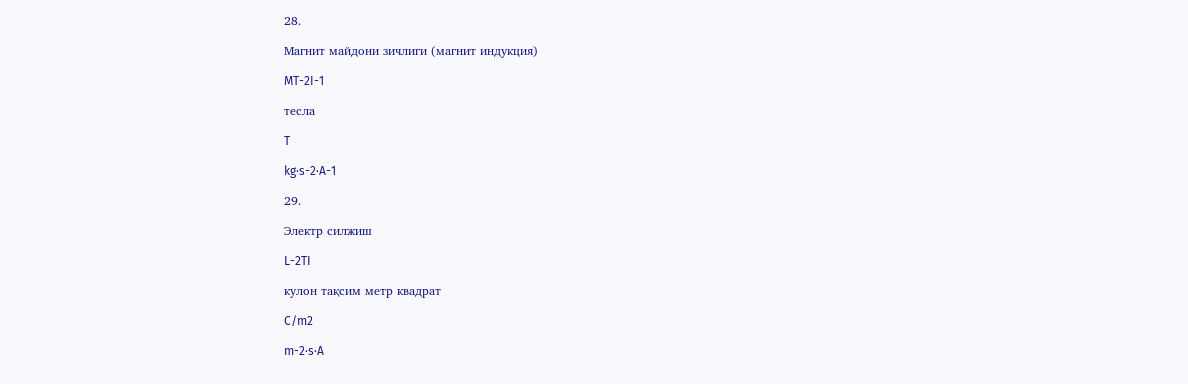28.

Магнит майдони зичлиги (магнит индукция)

MT-2I-1

тесла

T

kg·s-2·A-1

29.

Электр силжиш

L-2TI

кулон тақсим метр квадрат

C/m2

m-2·s·A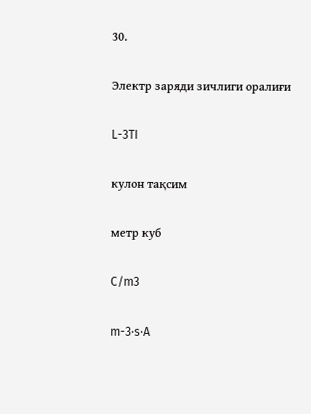30.

Электр заряди зичлиги оралиғи

L-3TI

кулон тақсим

метр куб

C/m3

m-3·s·A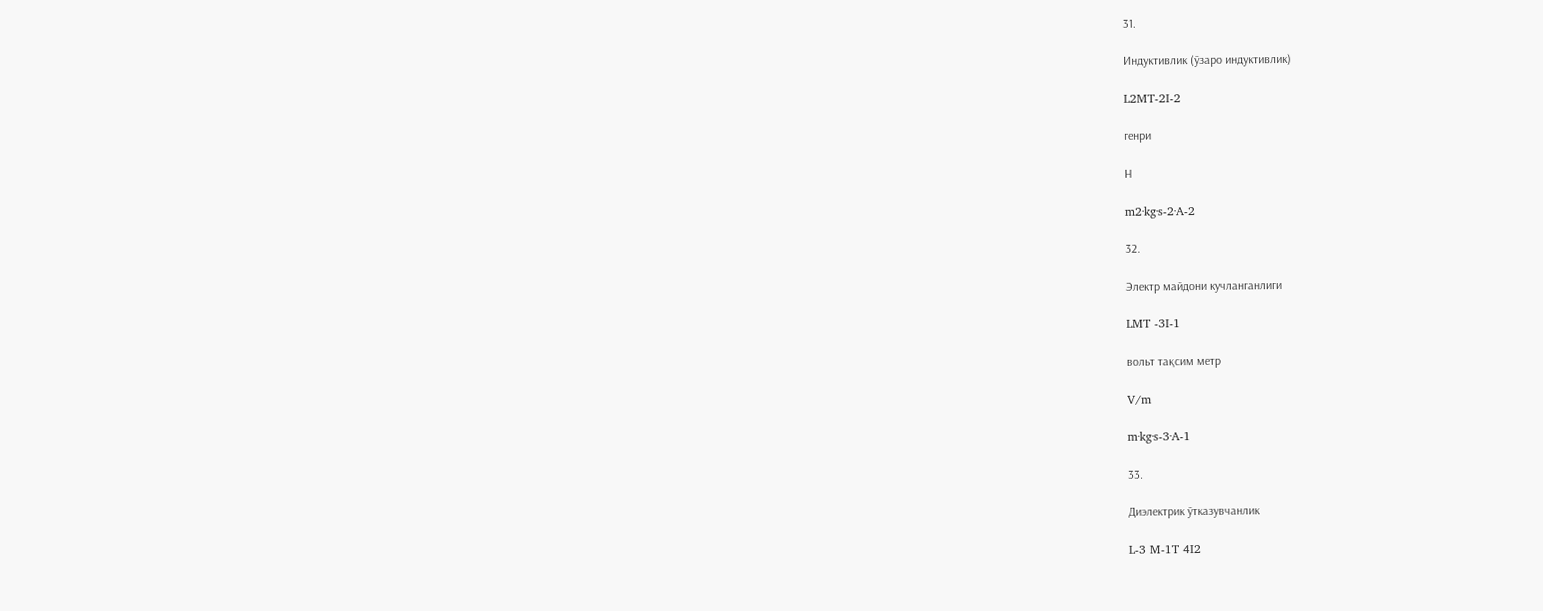31.

Индуктивлик (ўзаро индуктивлик)

L2MT-2I-2

генри

Н

m2·kg·s-2·A-2

32.

Электр майдони кучланганлиги

LMT -3I-1

вольт тақсим метр

V/m

m·kg·s-3·A-1

33.

Диэлектрик ўтказувчанлик

L-3 M-1T 4I2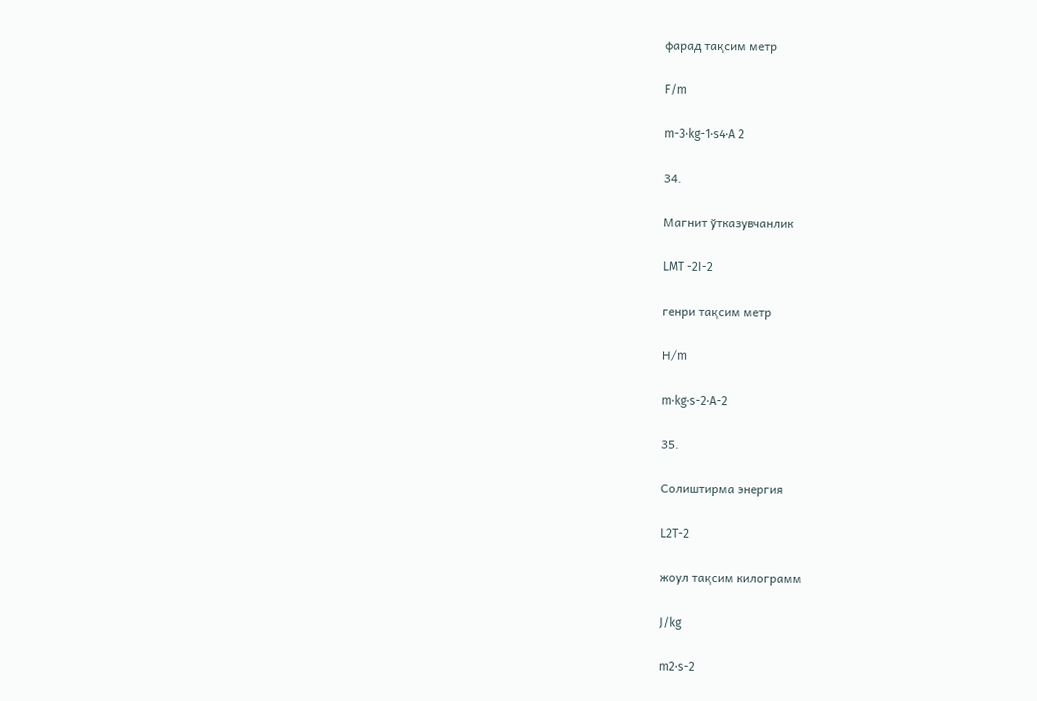фарад тақсим метр

F/m

m-3·kg-1·s4·A 2

34.

Магнит ўтказувчанлик

LMT -2I-2

генри тақсим метр

Н/m

m·kg·s-2·A-2

35.

Солиштирма энергия

L2T-2

жоул тақсим килограмм

J/kg

m2·s-2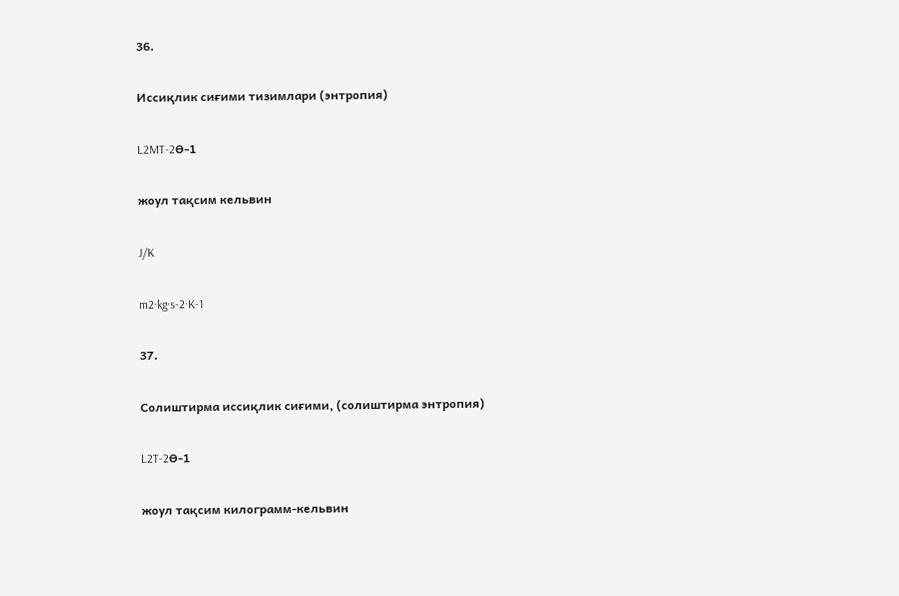36.

Иссиқлик сиғими тизимлари (энтропия)

L2MT-2Ө-1

жоул тақсим кельвин

J/K

m2·kg·s-2·K-1

37.

Солиштирма иссиқлик сиғими, (солиштирма энтропия)

L2T-2Ө-1

жоул тақсим килограмм-кельвин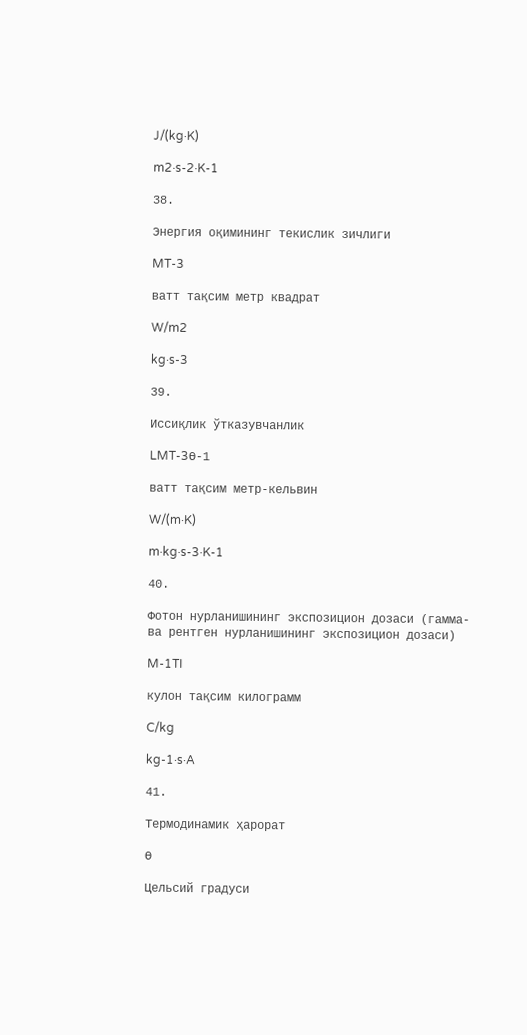J/(kg·K)

m2·s-2·K-1

38.

Энергия оқимининг текислик зичлиги

MT-3

ватт тақсим метр квадрат

W/m2

kg·s-3

39.

Иссиқлик ўтказувчанлик

LMT-3Ө-1

ватт тақсим метр-кельвин

W/(m·K)

m·kg·s-3·K-1

40.

Фотон нурланишининг экспозицион дозаси (гамма- ва рентген нурланишининг экспозицион дозаси)

M-1TI

кулон тақсим килограмм

C/kg

kg-1·s·A

41.

Термодинамик ҳарорат

Ө

Цельсий градуси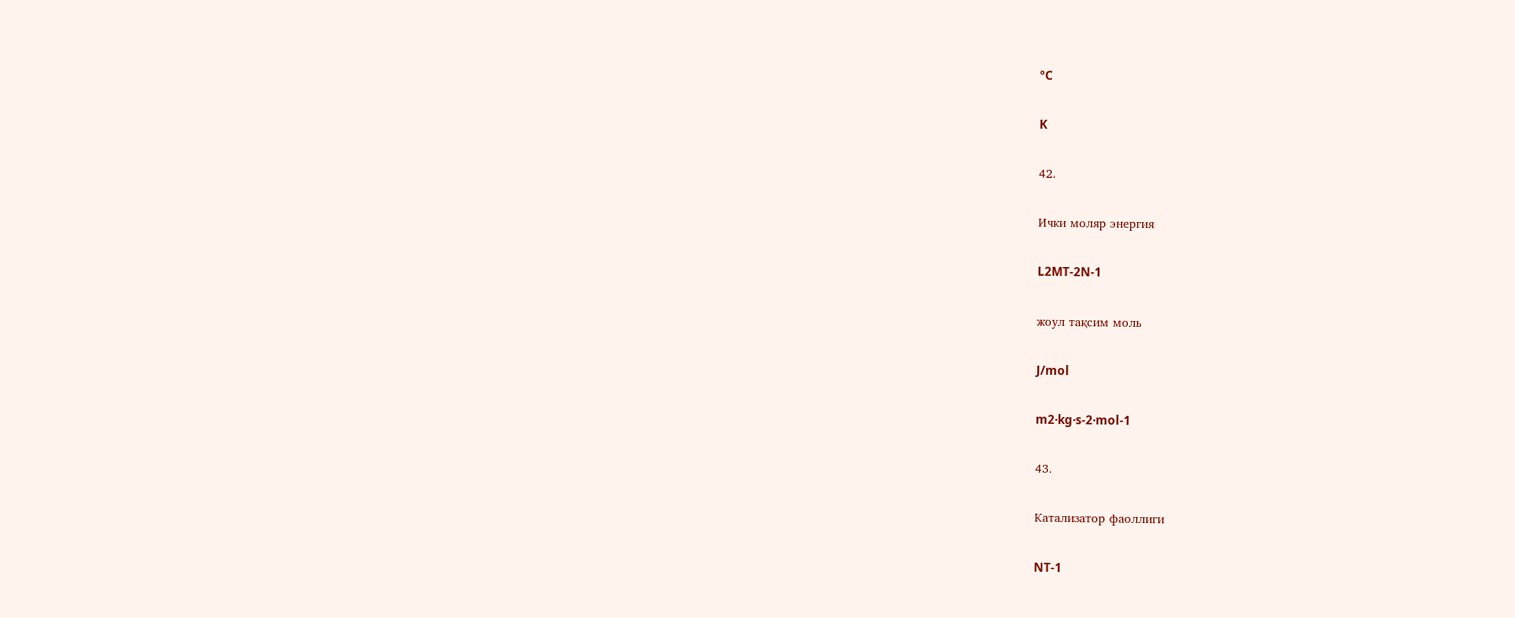ºC

K

42.

Ички моляр энергия

L2MT-2N-1

жоул тақсим моль

J/mol

m2·kg·s-2·mol-1

43.

Катализатор фаоллиги

NT-1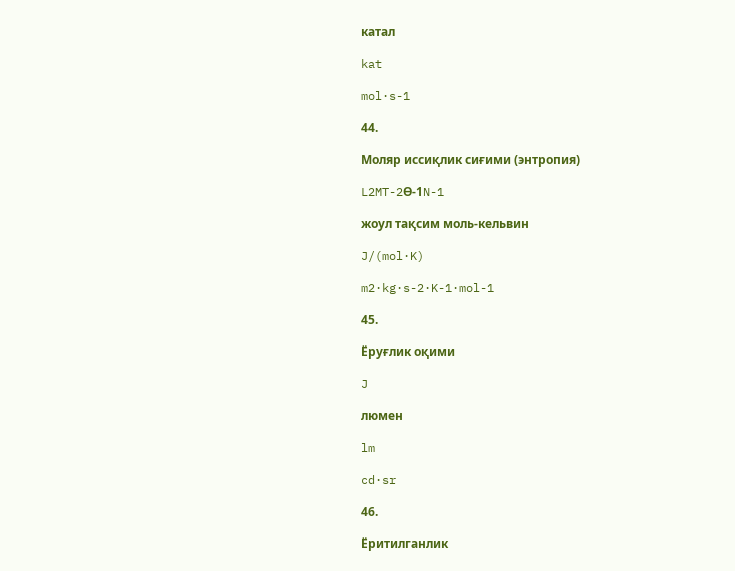катал

kat

mol·s-1

44.

Моляр иссиқлик сиғими (энтропия)

L2MT-2Ө-1N-1

жоул тақсим моль-кельвин

J/(mol·K)

m2·kg·s-2·K-1·mol-1

45.

Ёруғлик оқими

J

люмен

lm

cd·sr

46.

Ёритилганлик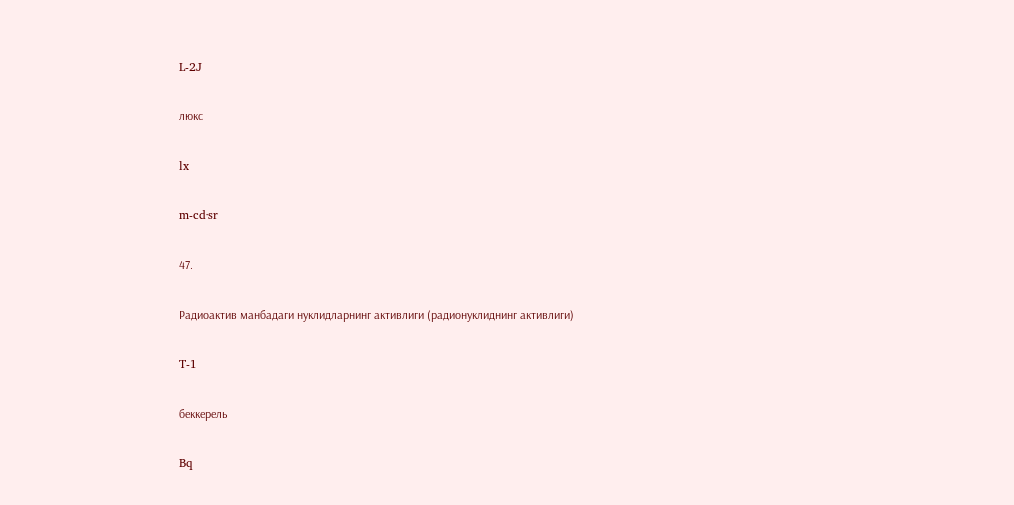L-2J

люкс

lx

m-cd·sr

47.

Радиоактив манбадаги нуклидларнинг активлиги (радионуклиднинг активлиги)

T-1

беккерель

Bq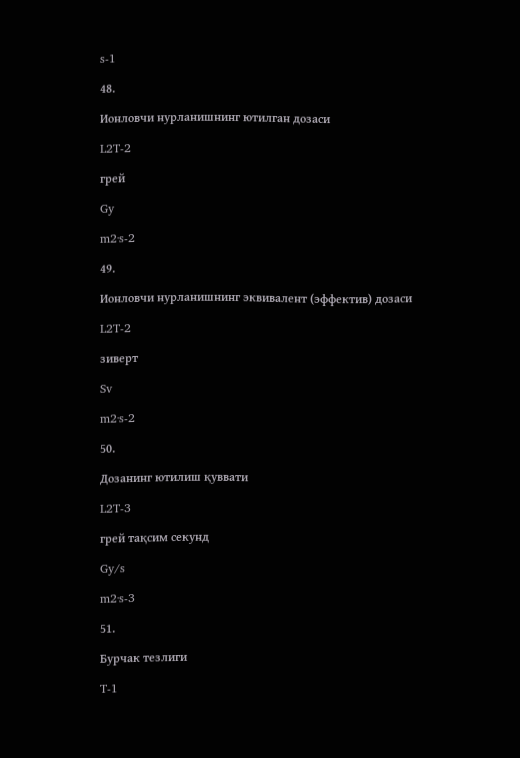s-1

48.

Ионловчи нурланишнинг ютилган дозаси

L2T-2

грей

Gy

m2·s-2

49.

Ионловчи нурланишнинг эквивалент (эффектив) дозаси

L2T-2

зиверт

Sv

m2·s-2

50.

Дозанинг ютилиш қуввати

L2T-3

грей тақсим секунд

Gy/s

m2·s-3

51.

Бурчак тезлиги

T-1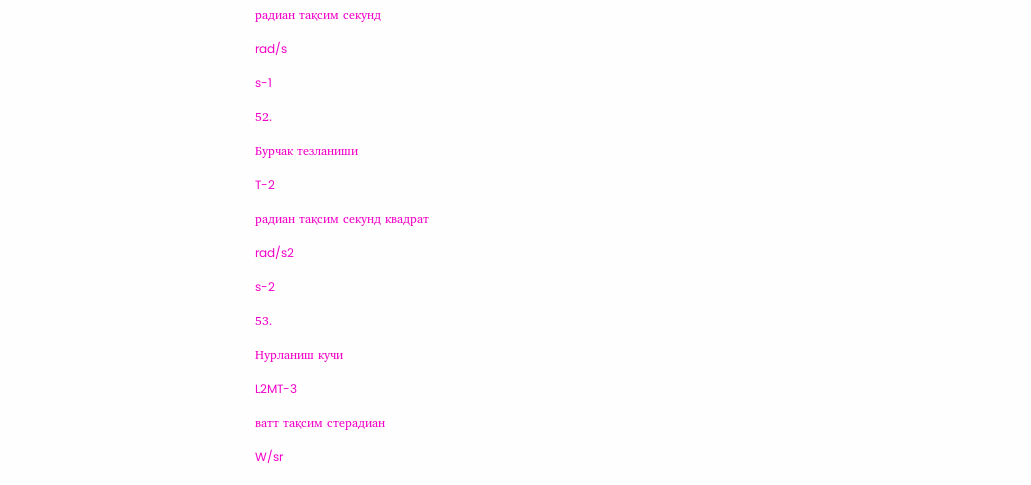радиан тақсим секунд

rad/s

s-1

52.

Бурчак тезланиши

T-2

радиан тақсим секунд квадрат

rad/s2

s-2

53.

Нурланиш кучи

L2MT-3

ватт тақсим стерадиан

W/sr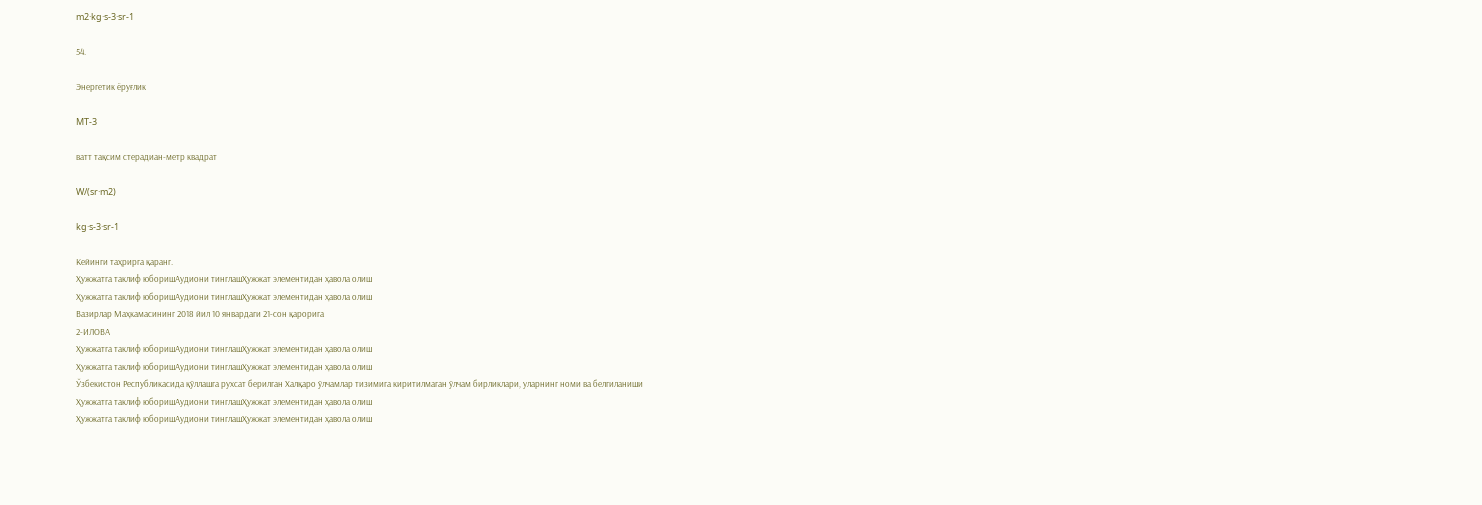m2·kg·s-3·sr-1

54.

Энергетик ёруғлик

MT-3

ватт тақсим стерадиан-метр квадрат

W/(sr·m2)

kg·s-3·sr-1

Кейинги таҳрирга қаранг.
Ҳужжатга таклиф юборишАудиони тинглашҲужжат элементидан ҳавола олиш
Ҳужжатга таклиф юборишАудиони тинглашҲужжат элементидан ҳавола олиш
Вазирлар Маҳкамасининг 2018 йил 10 январдаги 21-сон қарорига
2-ИЛОВА
Ҳужжатга таклиф юборишАудиони тинглашҲужжат элементидан ҳавола олиш
Ҳужжатга таклиф юборишАудиони тинглашҲужжат элементидан ҳавола олиш
Ўзбекистон Республикасида қўллашга рухсат берилган Халқаро ўлчамлар тизимига киритилмаган ўлчам бирликлари, уларнинг номи ва белгиланиши
Ҳужжатга таклиф юборишАудиони тинглашҲужжат элементидан ҳавола олиш
Ҳужжатга таклиф юборишАудиони тинглашҲужжат элементидан ҳавола олиш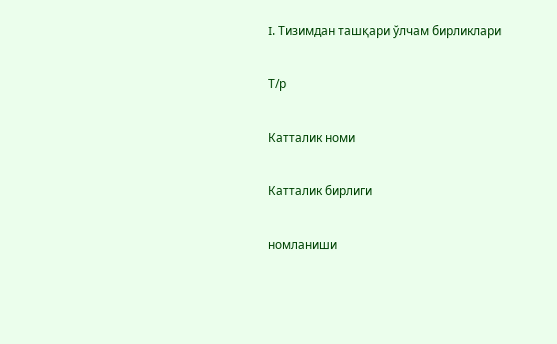I. Тизимдан ташқари ўлчам бирликлари

Т/р

Катталик номи

Катталик бирлиги

номланиши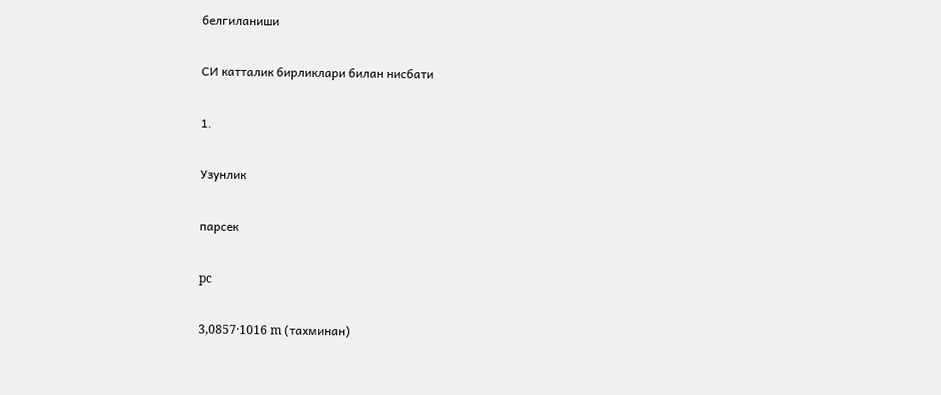белгиланиши

СИ катталик бирликлари билан нисбати

1.

Узунлик

парсек

pc

3,0857·1016 m (тахминан)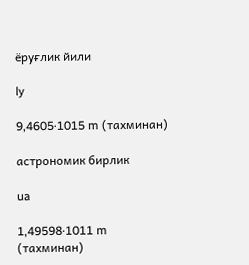ёруғлик йили

ly

9,4605·1015 m (тахминан)

астрономик бирлик

ua

1,49598·1011 m (тахминан)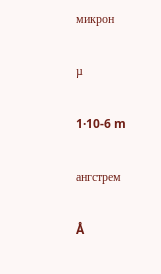микрон

µ

1·10-6 m

ангстрем

Å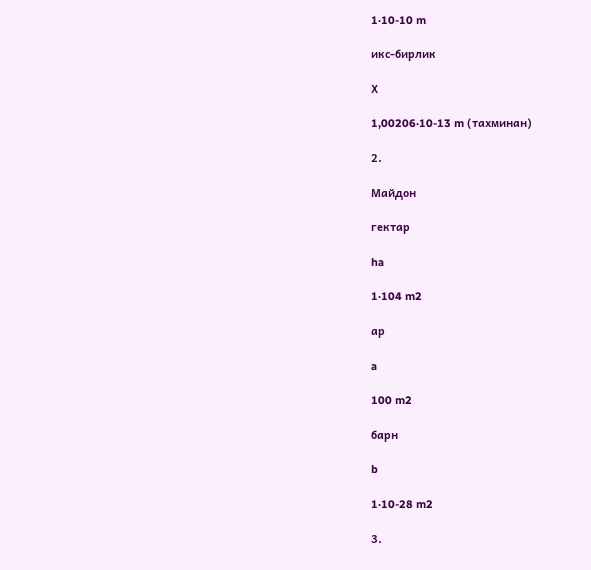1·10-10 m

икс-бирлик

Х

1,00206·10-13 m (тахминан)

2.

Майдон

гектар

ha

1·104 m2

ар

a

100 m2

барн

b

1·10-28 m2

3.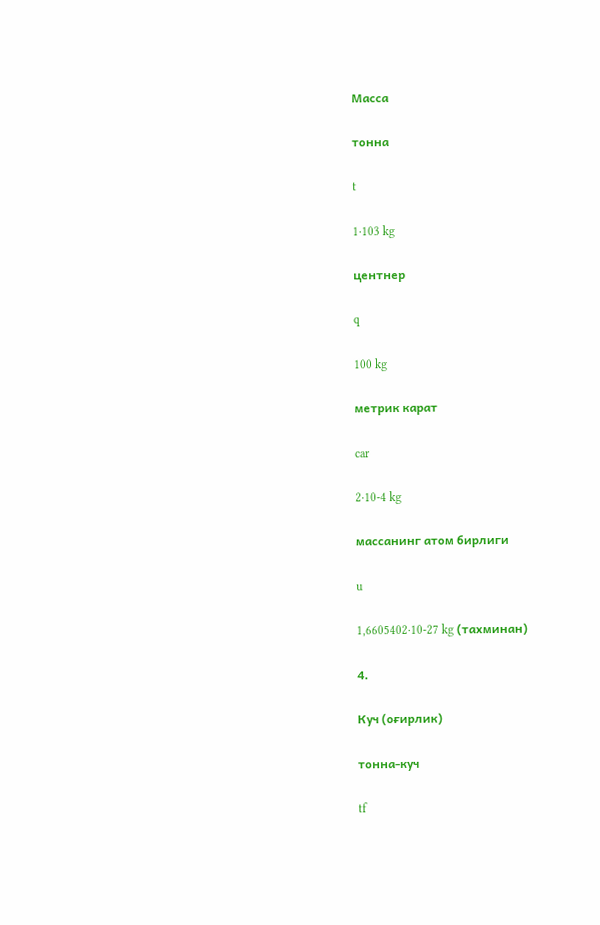Масса

тонна

t

1·103 kg

центнер

q

100 kg

метрик карат

car

2·10-4 kg

массанинг атом бирлиги

u

1,6605402·10-27 kg (тахминан)

4.

Куч (оғирлик)

тонна-куч

tf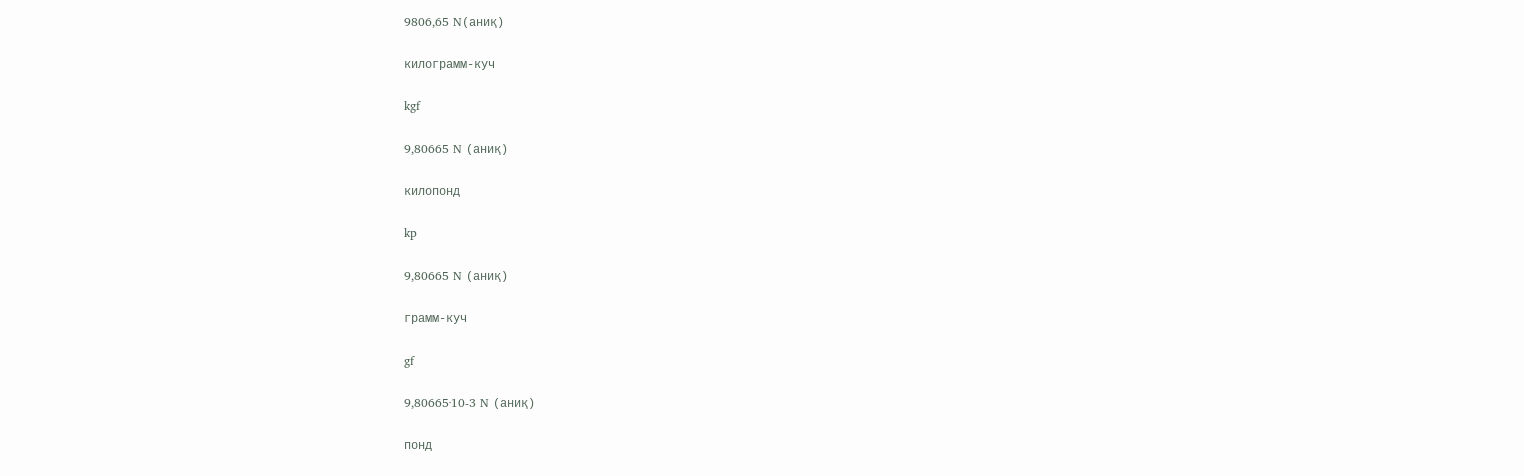9806,65 N(аниқ)

килограмм-куч

kgf

9,80665 N (аниқ)

килопонд

kp

9,80665 N (аниқ)

грамм-куч

gf

9,80665·10-3 N (аниқ)

понд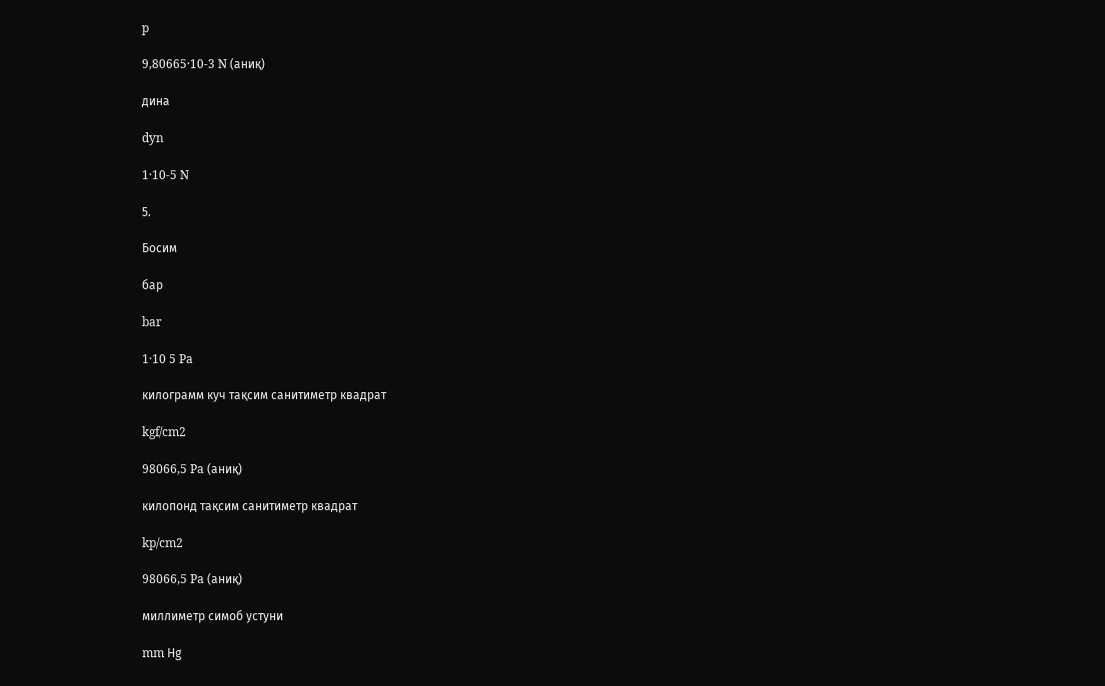p

9,80665·10-3 N (аниқ)

дина

dyn

1·10-5 N

5.

Босим

бар

bar

1·10 5 Pa

килограмм куч тақсим санитиметр квадрат

kgf/cm2

98066,5 Pa (аниқ)

килопонд тақсим санитиметр квадрат

kp/cm2

98066,5 Pa (аниқ)

миллиметр симоб устуни

mm Нg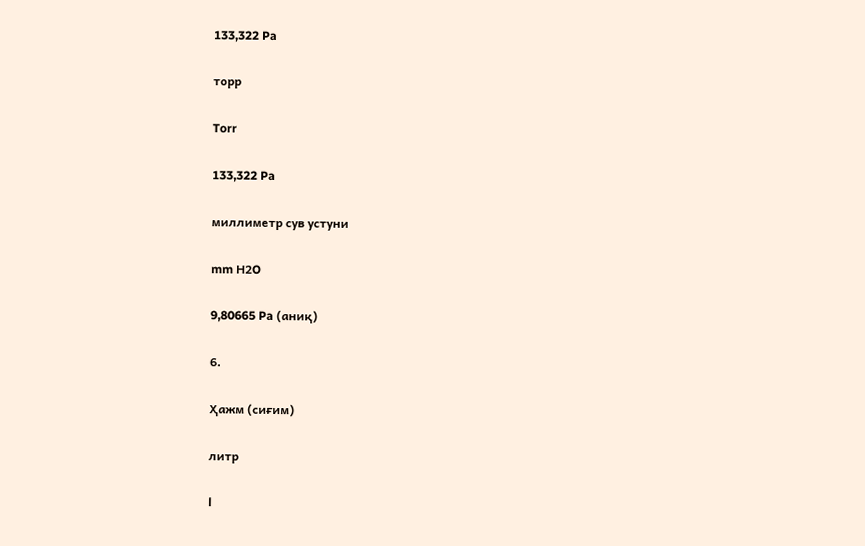133,322 Pa

торр

Torr

133,322 Pa

миллиметр сув устуни

mm Н2O

9,80665 Pa (аниқ)

6.

Ҳажм (сиғим)

литр

l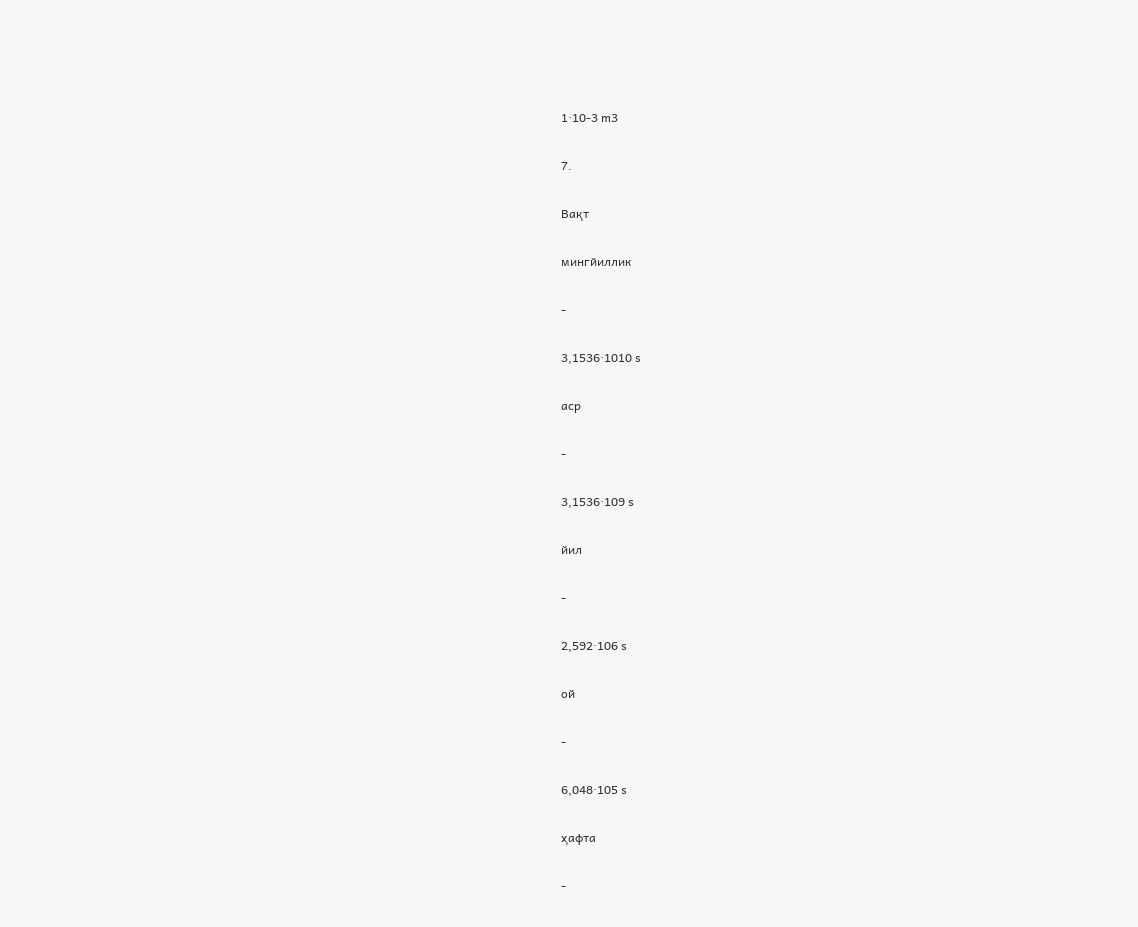1·10-3 m3

7.

Вақт

мингйиллик

-

3,1536·1010 s

аср

-

3,1536·109 s

йил

-

2,592·106 s

ой

-

6,048·105 s

ҳафта

-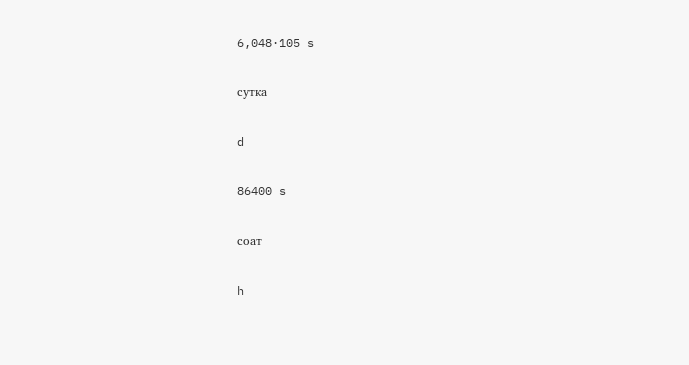6,048·105 s

сутка

d

86400 s

соат

h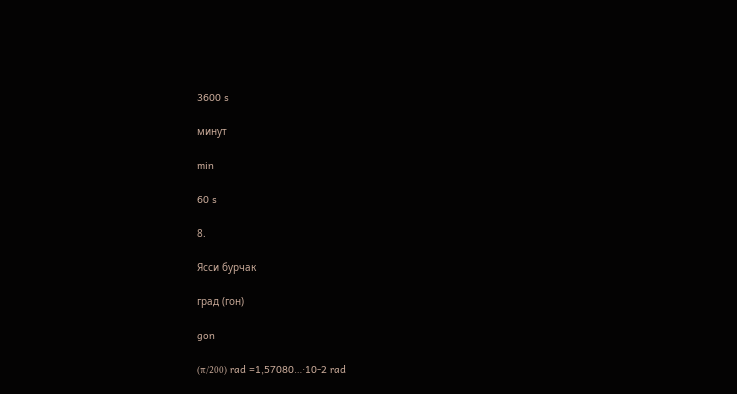3600 s

минут

min

60 s

8.

Ясси бурчак

град (гон)

gon

(π/200) rad =1,57080…·10-2 rad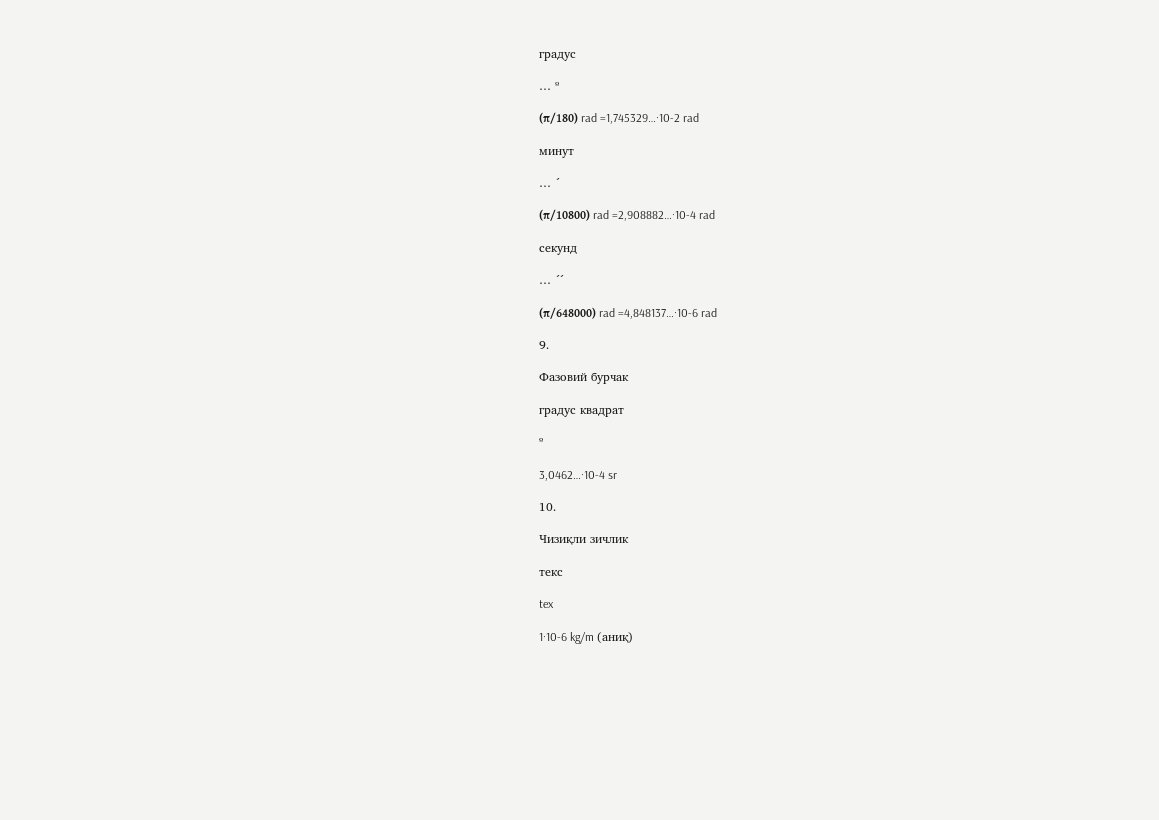градус

… º

(π/180) rad =1,745329…·10-2 rad

минут

… ´

(π/10800) rad =2,908882…·10-4 rad

секунд

… ´´

(π/648000) rad =4,848137…·10-6 rad

9.

Фазовий бурчак

градус квадрат

º

3,0462…·10-4 sr

10.

Чизиқли зичлик

текс

tex

1·10-6 kg/m (аниқ)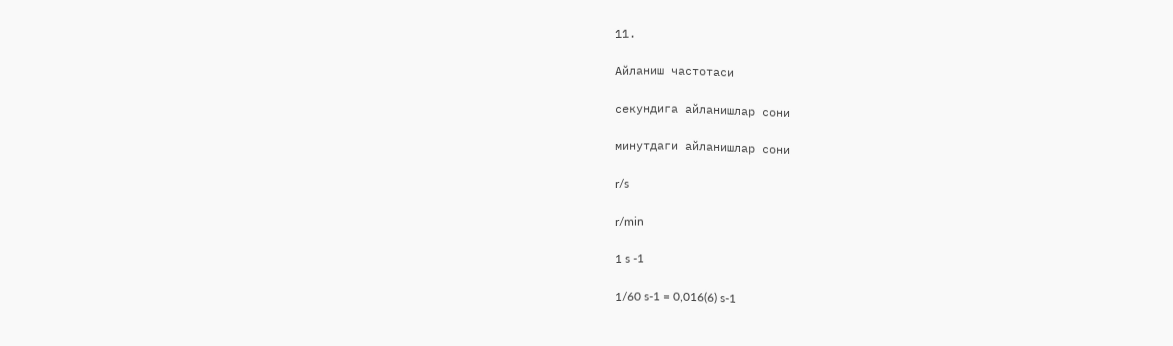11.

Айланиш частотаси

секундига айланишлар сони

минутдаги айланишлар сони

r/s

r/min

1 s -1

1/60 s-1 = 0,016(6) s-1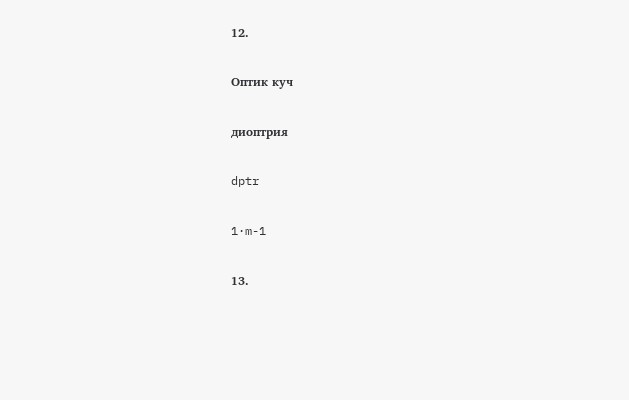12.

Оптик куч

диоптрия

dptr

1·m-1

13.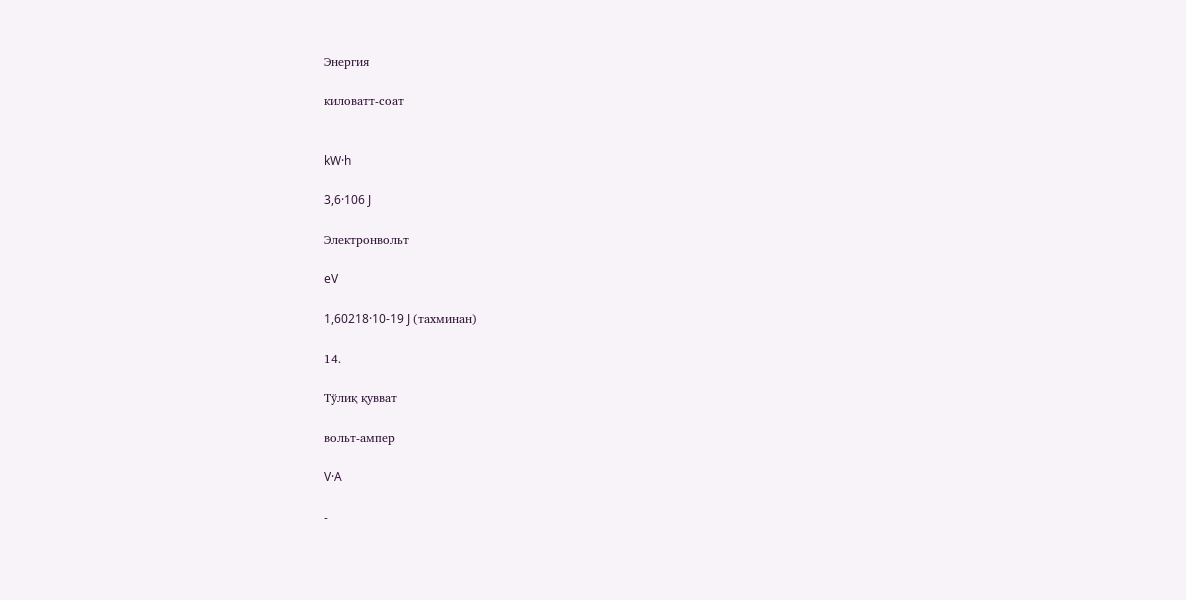Энергия

киловатт-соат


kW·h

3,6·106 J

Электронвольт

eV

1,60218·10-19 J (тахминан)

14.

Тўлиқ қувват

вольт-ампер

V·A

-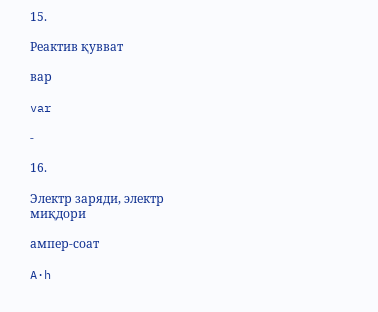15.

Реактив қувват

вар

var

-

16.

Электр заряди, электр миқдори

aмпер-соат

A·h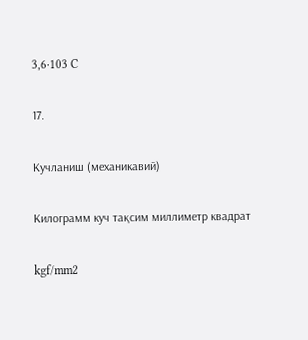3,6·103 C

17.

Кучланиш (механикавий)

Килограмм куч тақсим миллиметр квадрат

kgf/mm2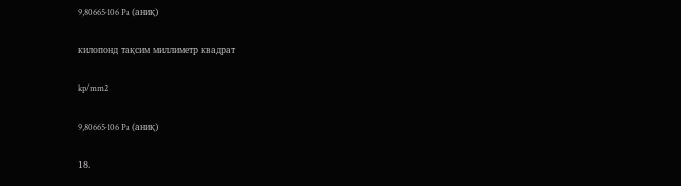9,80665·106 Pa (аниқ)

килопонд тақсим миллиметр квадрат

kp/mm2

9,80665·106 Pa (аниқ)

18.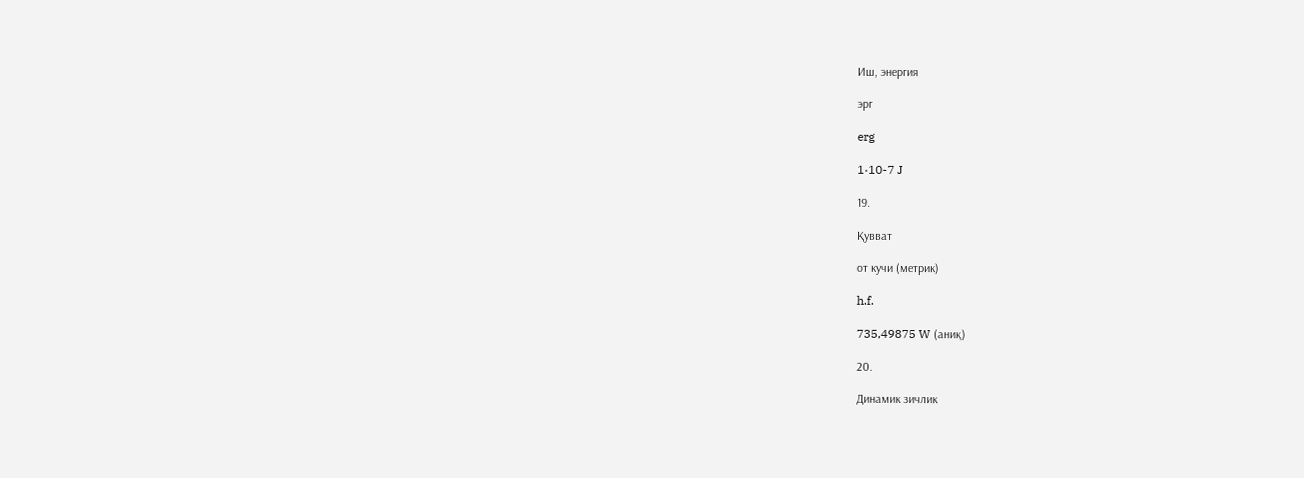Иш, энергия

эрг

erg

1·10-7 J

19.

Қувват

от кучи (метрик)

h.f.

735,49875 W (аниқ)

20.

Динамик зичлик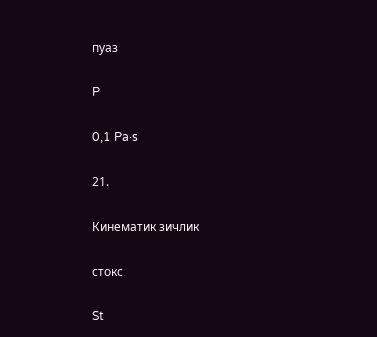пуаз

P

0,1 Pa·s

21.

Кинематик зичлик

стокс

St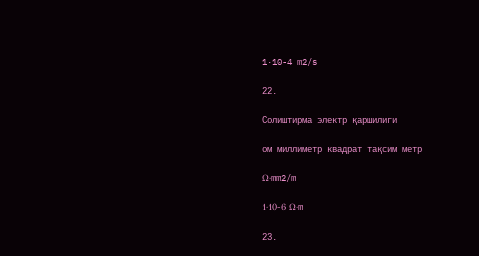1·10-4 m2/s

22.

Солиштирма электр қаршилиги

ом миллиметр квадрат тақсим метр

Ω·mm2/m

1·10-6 Ω·m

23.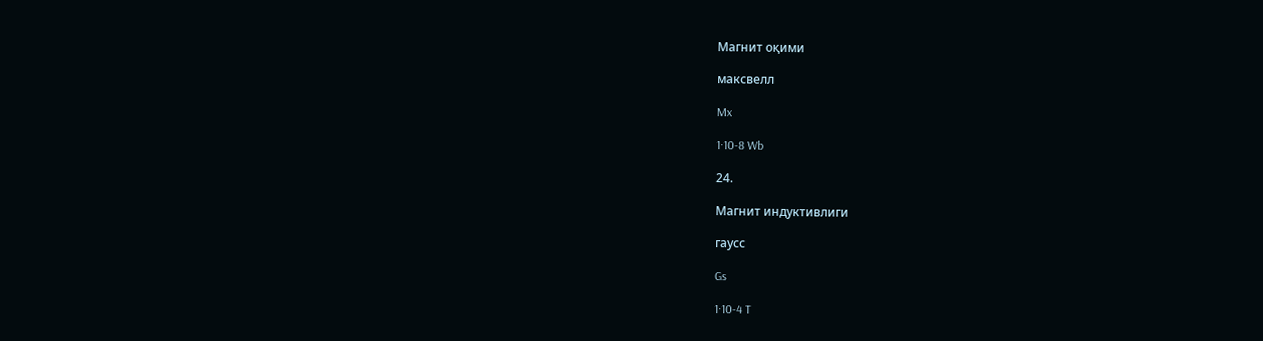Магнит оқими

максвелл

Mx

1·10-8 Wb

24.

Магнит индуктивлиги

гаусс

Gs

1·10-4 T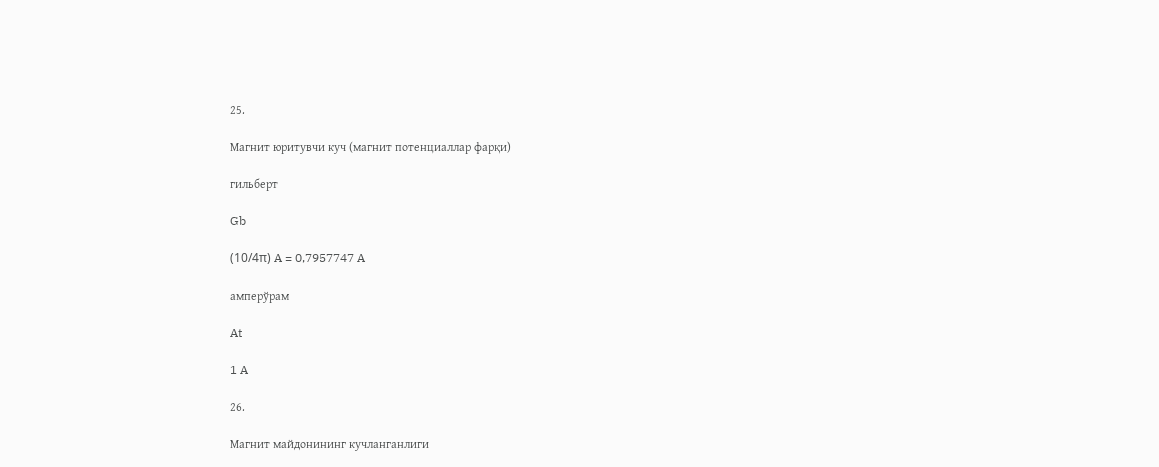25.

Магнит юритувчи куч (магнит потенциаллар фарқи)

гильберт

Gb

(10/4π) A = 0,7957747 A

амперўрам

At

1 A

26.

Магнит майдонининг кучланганлиги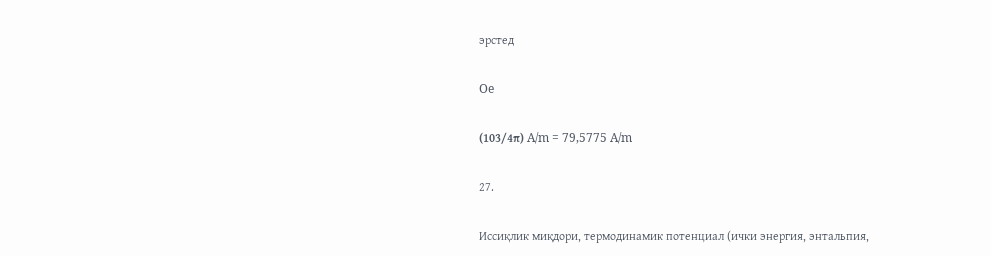эрстед

Oe

(103/4π) A/m = 79,5775 A/m

27.

Иссиқлик миқдори, термодинамик потенциал (ички энергия, энтальпия,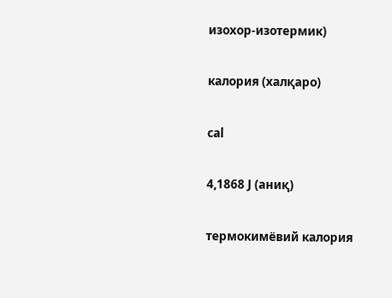изохор-изотермик)

калория (халқаро)

cal

4,1868 J (аниқ)

термокимёвий калория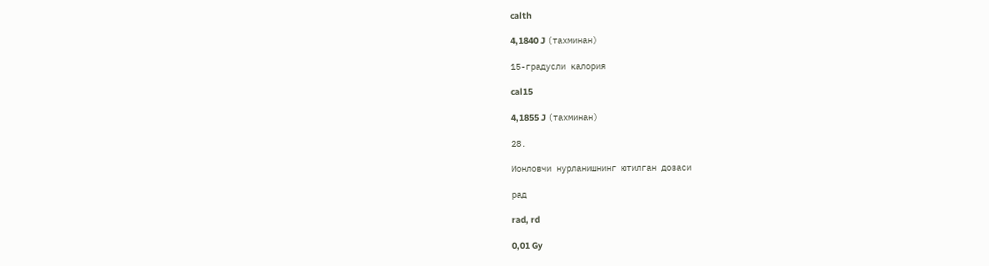calth

4,1840 J (тахминан)

15-градусли калория

cal15

4,1855 J (тахминан)

28.

Ионловчи нурланишнинг ютилган дозаси

рад

rad, rd

0,01 Gy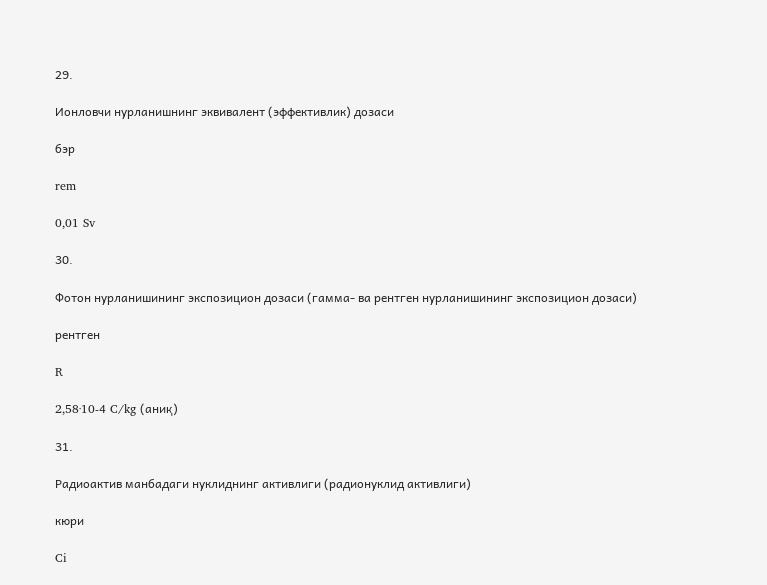29.

Ионловчи нурланишнинг эквивалент (эффективлик) дозаси

бэр

rem

0,01 Sv

30.

Фотон нурланишининг экспозицион дозаси (гамма- ва рентген нурланишининг экспозицион дозаси)

рентген

R

2,58·10-4 C/kg (аниқ)

31.

Радиоактив манбадаги нуклиднинг активлиги (радионуклид активлиги)

кюри

Ci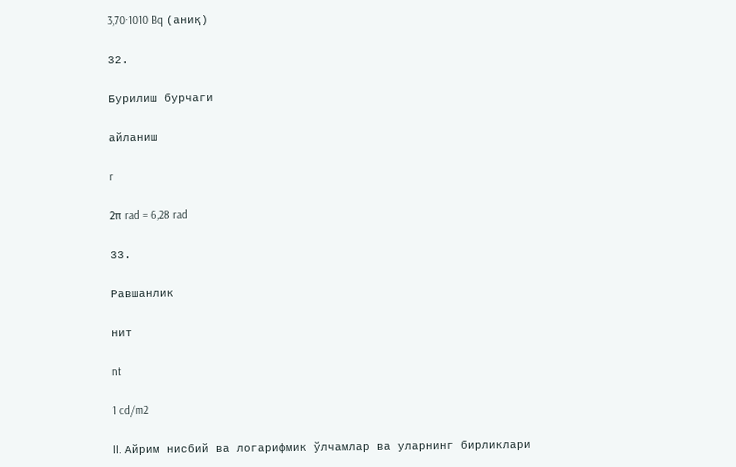3,70·1010 Bq (аниқ)

32.

Бурилиш бурчаги

айланиш

r

2π rad = 6,28 rad

33.

Равшанлик

нит

nt

1 cd/m2

II. Айрим нисбий ва логарифмик ўлчамлар ва уларнинг бирликлари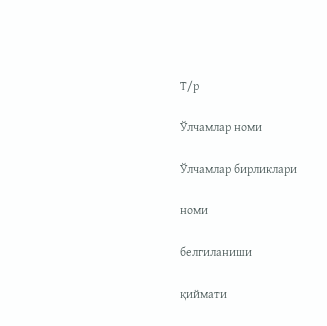Т/р

Ўлчамлар номи

Ўлчамлар бирликлари

номи

белгиланиши

қиймати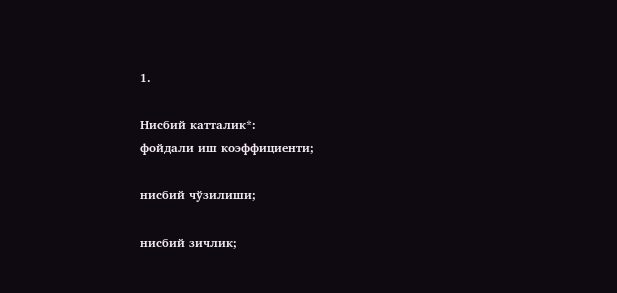1.

Нисбий катталик*:
фойдали иш коэффициенти;

нисбий чўзилиши;

нисбий зичлик;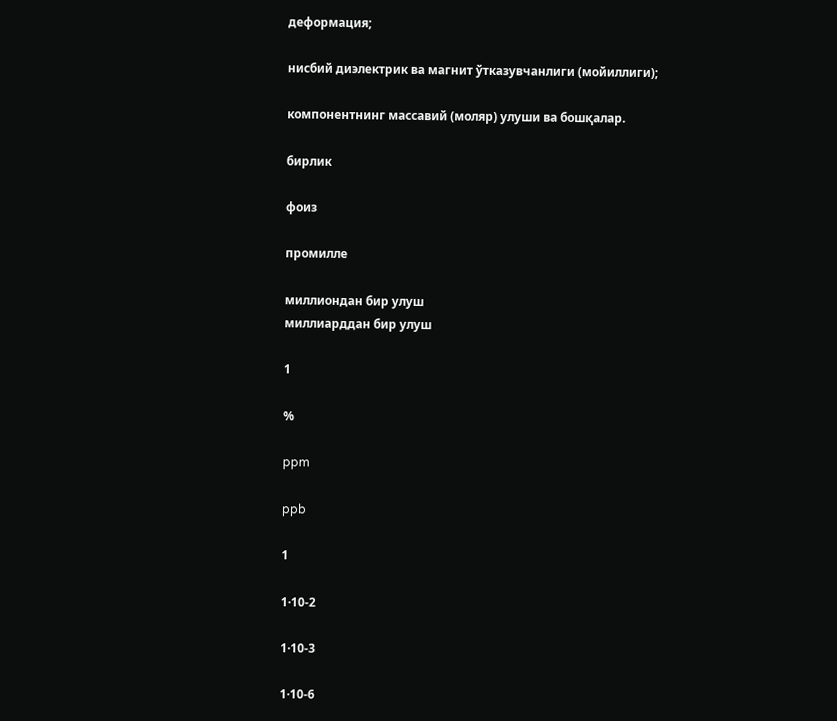деформация;

нисбий диэлектрик ва магнит ўтказувчанлиги (мойиллиги);

компонентнинг массавий (моляр) улуши ва бошқалар.

бирлик

фоиз

промилле

миллиондан бир улуш
миллиарддан бир улуш

1

%

ppm

ppb

1

1·10-2

1·10-3

1·10-6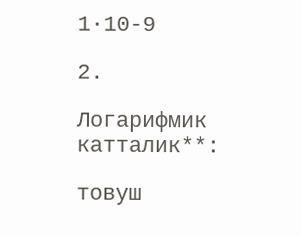1·10-9

2.

Логарифмик катталик**:

товуш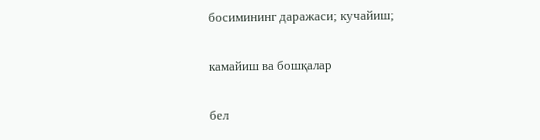босимининг даражаси; кучайиш;

камайиш ва бошқалар

бел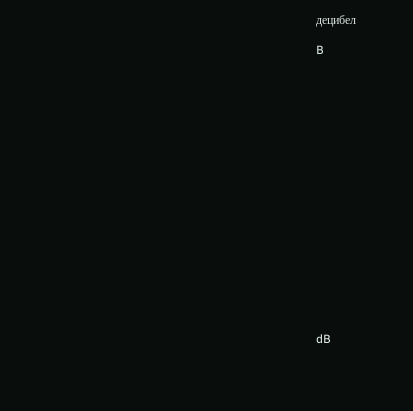децибел

B


















dB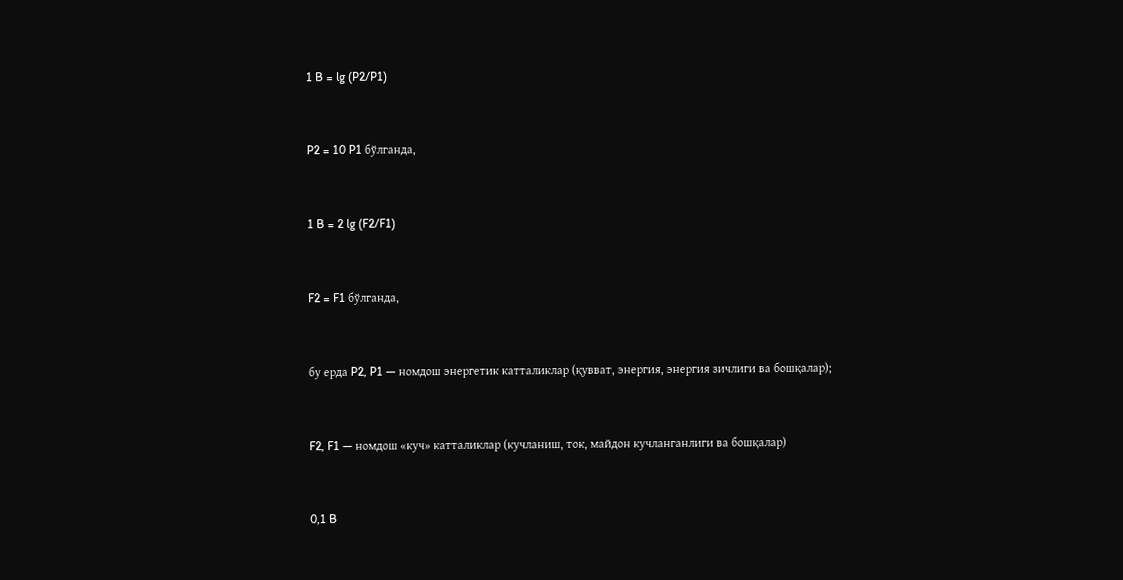1 B = lg (P2/P1)


P2 = 10 P1 бўлганда,


1 B = 2 lg (F2/F1)


F2 = F1 бўлганда,


бу ерда P2, P1 — номдош энергетик катталиклар (қувват, энергия, энергия зичлиги ва бошқалар);


F2, F1 — номдош «куч» катталиклар (кучланиш, ток, майдон кучланганлиги ва бошқалар)


0,1 B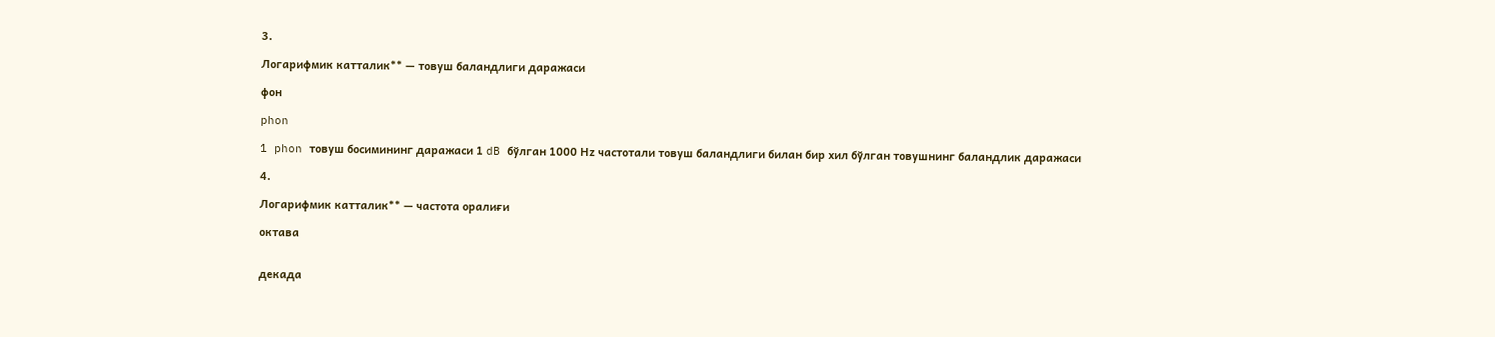3.

Логарифмик катталик** — товуш баландлиги даражаси

фон

phon

1 phon товуш босимининг даражаси 1 dB бўлган 1000 Нz частотали товуш баландлиги билан бир хил бўлган товушнинг баландлик даражаси

4.

Логарифмик катталик** — частота оралиғи

октава


декада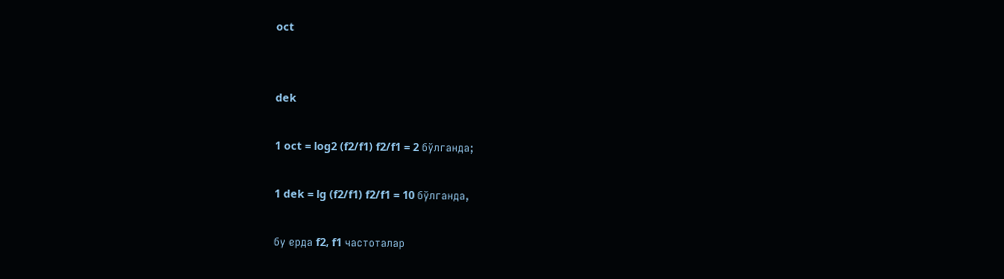oct


dek

1 oct = log2 (f2/f1) f2/f1 = 2 бўлганда;

1 dek = lg (f2/f1) f2/f1 = 10 бўлганда,

бу ерда f2, f1 частоталар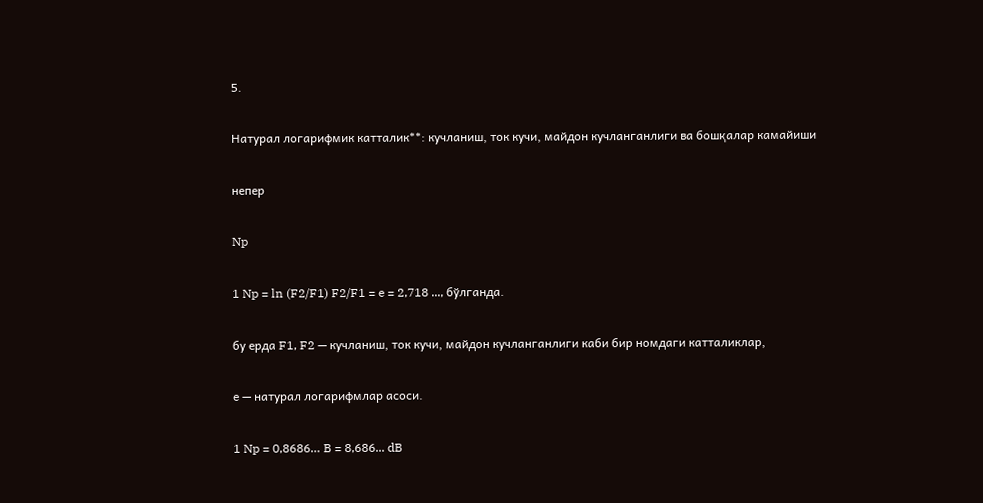5.

Натурал логарифмик катталик**: кучланиш, ток кучи, майдон кучланганлиги ва бошқалар камайиши

непер

Np

1 Np = ln (F2/F1) F2/F1 = e = 2,718 ..., бўлганда.

бу ерда F1, F2 — кучланиш, ток кучи, майдон кучланганлиги каби бир номдаги катталиклар,

e — натурал логарифмлар асоси.

1 Np = 0,8686… B = 8,686... dB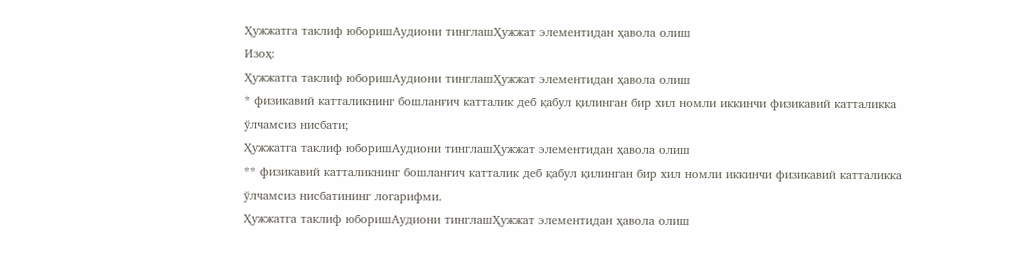Ҳужжатга таклиф юборишАудиони тинглашҲужжат элементидан ҳавола олиш
Изоҳ:
Ҳужжатга таклиф юборишАудиони тинглашҲужжат элементидан ҳавола олиш
* физикавий катталикнинг бошланғич катталик деб қабул қилинган бир хил номли иккинчи физикавий катталикка ўлчамсиз нисбати;
Ҳужжатга таклиф юборишАудиони тинглашҲужжат элементидан ҳавола олиш
** физикавий катталикнинг бошланғич катталик деб қабул қилинган бир хил номли иккинчи физикавий катталикка ўлчамсиз нисбатининг логарифми.
Ҳужжатга таклиф юборишАудиони тинглашҲужжат элементидан ҳавола олиш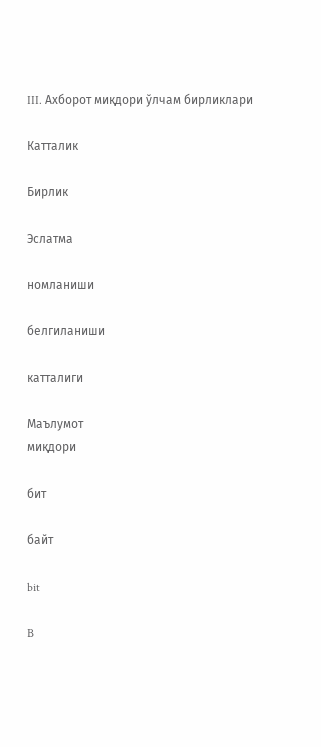III. Ахборот миқдори ўлчам бирликлари

Катталик

Бирлик

Эслатма

номланиши

белгиланиши

катталиги

Маълумот
миқдори

бит

байт

bit

B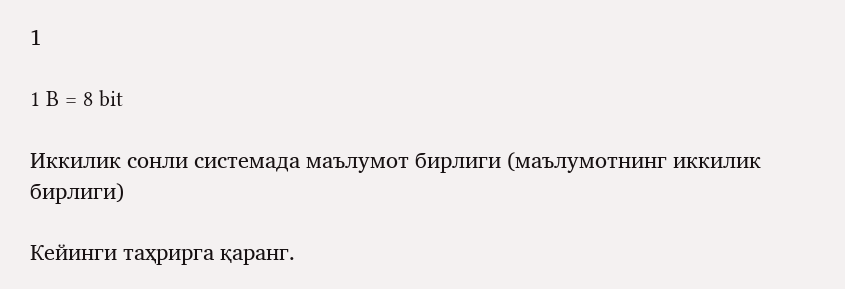1

1 B = 8 bit

Иккилик сонли системада маълумот бирлиги (маълумотнинг иккилик бирлиги)

Кейинги таҳрирга қаранг.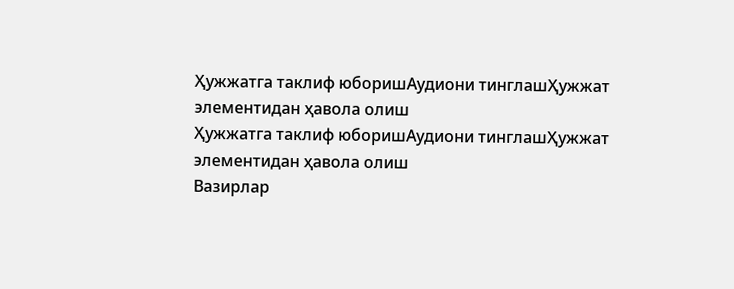Ҳужжатга таклиф юборишАудиони тинглашҲужжат элементидан ҳавола олиш
Ҳужжатга таклиф юборишАудиони тинглашҲужжат элементидан ҳавола олиш
Вазирлар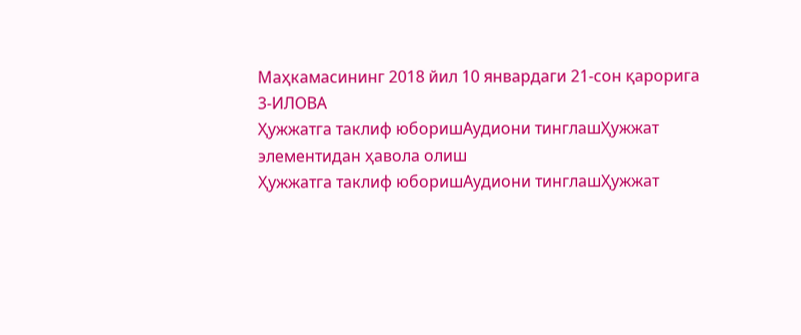Маҳкамасининг 2018 йил 10 январдаги 21-сон қарорига
3-ИЛОВА
Ҳужжатга таклиф юборишАудиони тинглашҲужжат элементидан ҳавола олиш
Ҳужжатга таклиф юборишАудиони тинглашҲужжат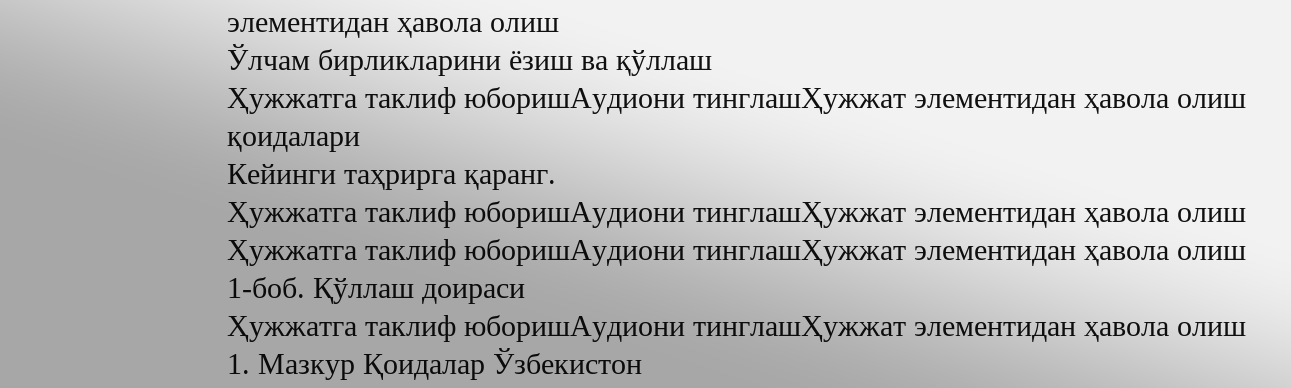элементидан ҳавола олиш
Ўлчам бирликларини ёзиш ва қўллаш
Ҳужжатга таклиф юборишАудиони тинглашҲужжат элементидан ҳавола олиш
қоидалари
Кейинги таҳрирга қаранг.
Ҳужжатга таклиф юборишАудиони тинглашҲужжат элементидан ҳавола олиш
Ҳужжатга таклиф юборишАудиони тинглашҲужжат элементидан ҳавола олиш
1-боб. Қўллаш доираси
Ҳужжатга таклиф юборишАудиони тинглашҲужжат элементидан ҳавола олиш
1. Мазкур Қоидалар Ўзбекистон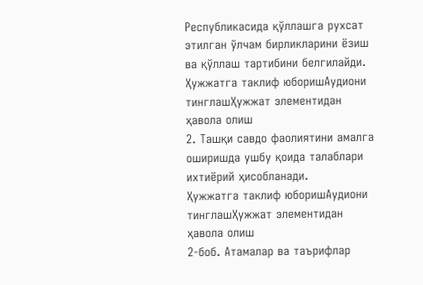Республикасида қўллашга рухсат этилган ўлчам бирликларини ёзиш ва қўллаш тартибини белгилайди.
Ҳужжатга таклиф юборишАудиони тинглашҲужжат элементидан ҳавола олиш
2. Ташқи савдо фаолиятини амалга оширишда ушбу қоида талаблари ихтиёрий ҳисобланади.
Ҳужжатга таклиф юборишАудиони тинглашҲужжат элементидан ҳавола олиш
2-боб. Атамалар ва таърифлар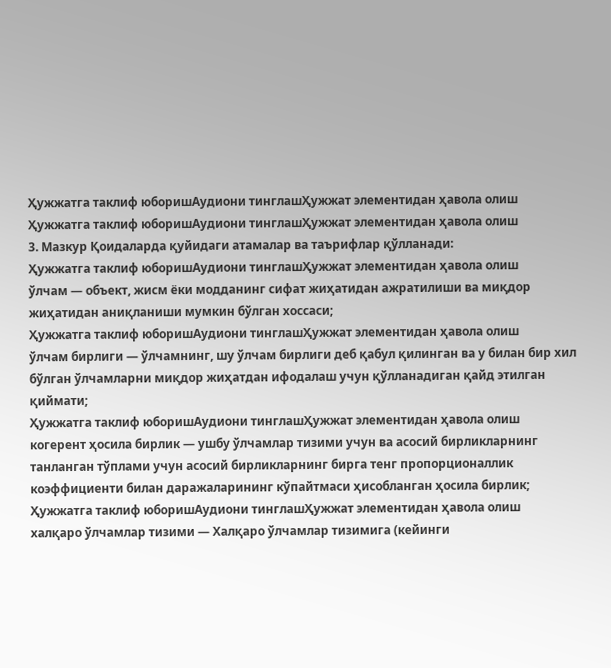Ҳужжатга таклиф юборишАудиони тинглашҲужжат элементидан ҳавола олиш
Ҳужжатга таклиф юборишАудиони тинглашҲужжат элементидан ҳавола олиш
3. Мазкур Қоидаларда қуйидаги атамалар ва таърифлар қўлланади:
Ҳужжатга таклиф юборишАудиони тинглашҲужжат элементидан ҳавола олиш
ўлчам — объект, жисм ёки модданинг сифат жиҳатидан ажратилиши ва миқдор жиҳатидан аниқланиши мумкин бўлган хоссаси;
Ҳужжатга таклиф юборишАудиони тинглашҲужжат элементидан ҳавола олиш
ўлчам бирлиги — ўлчамнинг, шу ўлчам бирлиги деб қабул қилинган ва у билан бир хил бўлган ўлчамларни миқдор жиҳатдан ифодалаш учун қўлланадиган қайд этилган қиймати;
Ҳужжатга таклиф юборишАудиони тинглашҲужжат элементидан ҳавола олиш
когерент ҳосила бирлик — ушбу ўлчамлар тизими учун ва асосий бирликларнинг танланган тўплами учун асосий бирликларнинг бирга тенг пропорционаллик коэффициенти билан даражаларининг кўпайтмаси ҳисобланган ҳосила бирлик;
Ҳужжатга таклиф юборишАудиони тинглашҲужжат элементидан ҳавола олиш
халқаро ўлчамлар тизими — Халқаро ўлчамлар тизимига (кейинги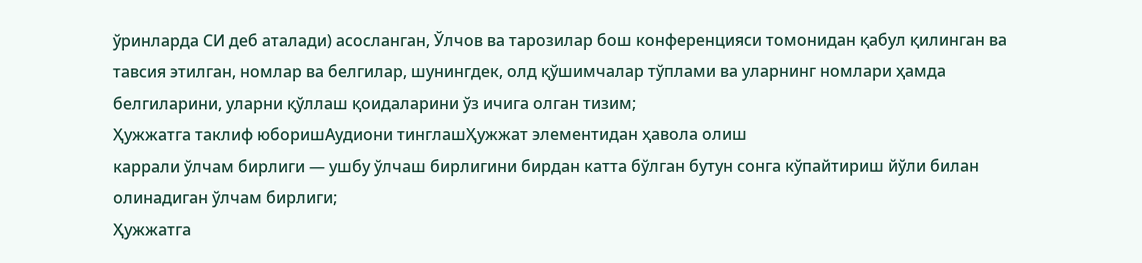ўринларда СИ деб аталади) асосланган, Ўлчов ва тарозилар бош конференцияси томонидан қабул қилинган ва тавсия этилган, номлар ва белгилар, шунингдек, олд қўшимчалар тўплами ва уларнинг номлари ҳамда белгиларини, уларни қўллаш қоидаларини ўз ичига олган тизим;
Ҳужжатга таклиф юборишАудиони тинглашҲужжат элементидан ҳавола олиш
каррали ўлчам бирлиги — ушбу ўлчаш бирлигини бирдан катта бўлган бутун сонга кўпайтириш йўли билан олинадиган ўлчам бирлиги;
Ҳужжатга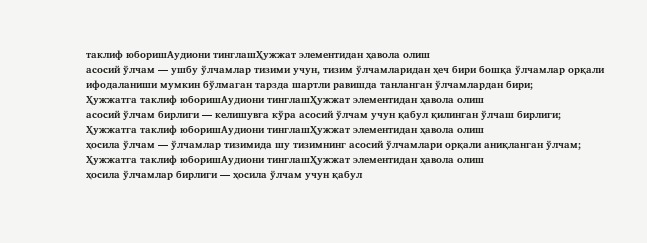таклиф юборишАудиони тинглашҲужжат элементидан ҳавола олиш
асосий ўлчам — ушбу ўлчамлар тизими учун, тизим ўлчамларидан ҳеч бири бошқа ўлчамлар орқали ифодаланиши мумкин бўлмаган тарзда шартли равишда танланган ўлчамлардан бири;
Ҳужжатга таклиф юборишАудиони тинглашҲужжат элементидан ҳавола олиш
асосий ўлчам бирлиги — келишувга кўра асосий ўлчам учун қабул қилинган ўлчаш бирлиги;
Ҳужжатга таклиф юборишАудиони тинглашҲужжат элементидан ҳавола олиш
ҳосила ўлчам — ўлчамлар тизимида шу тизимнинг асосий ўлчамлари орқали аниқланган ўлчам;
Ҳужжатга таклиф юборишАудиони тинглашҲужжат элементидан ҳавола олиш
ҳосила ўлчамлар бирлиги — ҳосила ўлчам учун қабул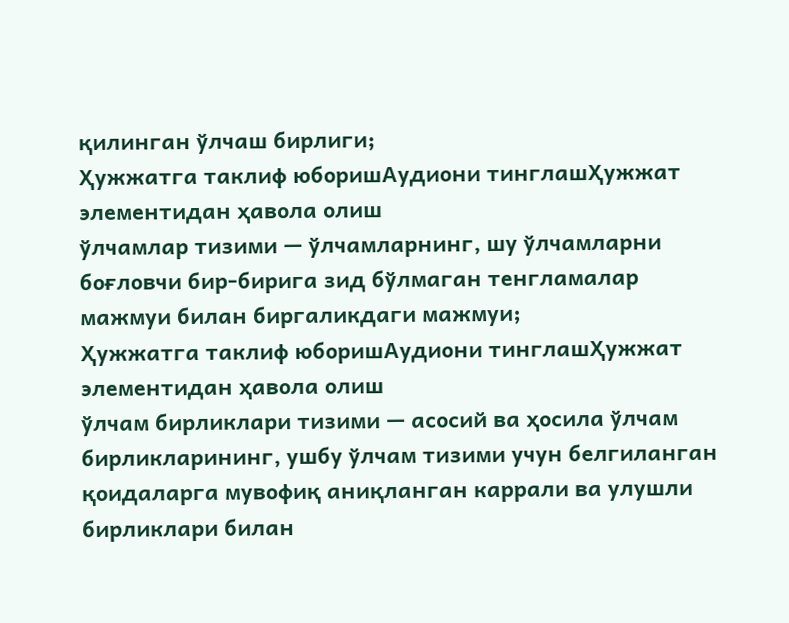қилинган ўлчаш бирлиги;
Ҳужжатга таклиф юборишАудиони тинглашҲужжат элементидан ҳавола олиш
ўлчамлар тизими — ўлчамларнинг, шу ўлчамларни боғловчи бир-бирига зид бўлмаган тенгламалар мажмуи билан биргаликдаги мажмуи;
Ҳужжатга таклиф юборишАудиони тинглашҲужжат элементидан ҳавола олиш
ўлчам бирликлари тизими — асосий ва ҳосила ўлчам бирликларининг, ушбу ўлчам тизими учун белгиланган қоидаларга мувофиқ аниқланган каррали ва улушли бирликлари билан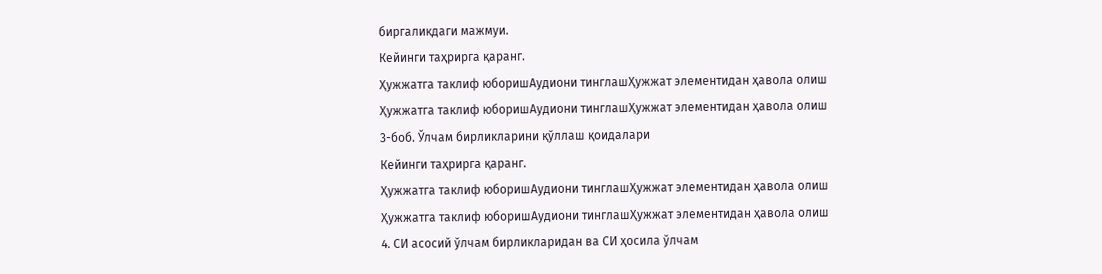биргаликдаги мажмуи.
Кейинги таҳрирга қаранг.
Ҳужжатга таклиф юборишАудиони тинглашҲужжат элементидан ҳавола олиш
Ҳужжатга таклиф юборишАудиони тинглашҲужжат элементидан ҳавола олиш
3-боб. Ўлчам бирликларини қўллаш қоидалари
Кейинги таҳрирга қаранг.
Ҳужжатга таклиф юборишАудиони тинглашҲужжат элементидан ҳавола олиш
Ҳужжатга таклиф юборишАудиони тинглашҲужжат элементидан ҳавола олиш
4. СИ асосий ўлчам бирликларидан ва СИ ҳосила ўлчам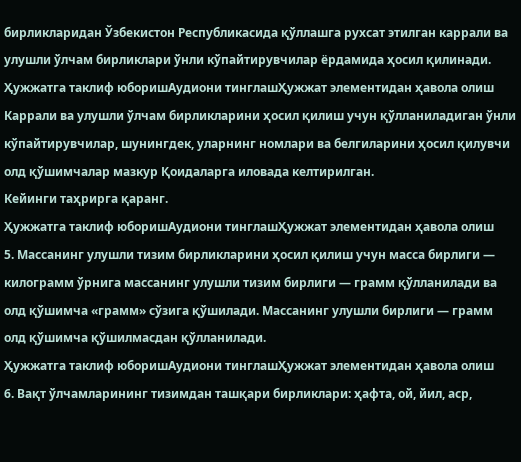бирликларидан Ўзбекистон Республикасида қўллашга рухсат этилган каррали ва улушли ўлчам бирликлари ўнли кўпайтирувчилар ёрдамида ҳосил қилинади.
Ҳужжатга таклиф юборишАудиони тинглашҲужжат элементидан ҳавола олиш
Каррали ва улушли ўлчам бирликларини ҳосил қилиш учун қўлланиладиган ўнли кўпайтирувчилар, шунингдек, уларнинг номлари ва белгиларини ҳосил қилувчи олд қўшимчалар мазкур Қоидаларга иловада келтирилган.
Кейинги таҳрирга қаранг.
Ҳужжатга таклиф юборишАудиони тинглашҲужжат элементидан ҳавола олиш
5. Массанинг улушли тизим бирликларини ҳосил қилиш учун масса бирлиги — килограмм ўрнига массанинг улушли тизим бирлиги — грамм қўлланилади ва олд қўшимча «грамм» сўзига қўшилади. Массанинг улушли бирлиги — грамм олд қўшимча қўшилмасдан қўлланилади.
Ҳужжатга таклиф юборишАудиони тинглашҲужжат элементидан ҳавола олиш
6. Вақт ўлчамларининг тизимдан ташқари бирликлари: ҳафта, ой, йил, аср,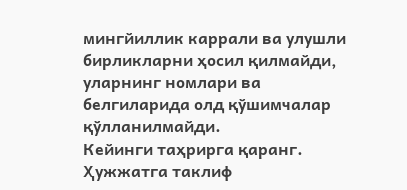мингйиллик каррали ва улушли бирликларни ҳосил қилмайди, уларнинг номлари ва белгиларида олд қўшимчалар қўлланилмайди.
Кейинги таҳрирга қаранг.
Ҳужжатга таклиф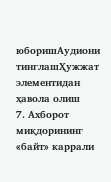юборишАудиони тинглашҲужжат элементидан ҳавола олиш
7. Ахборот миқдорининг «байт» каррали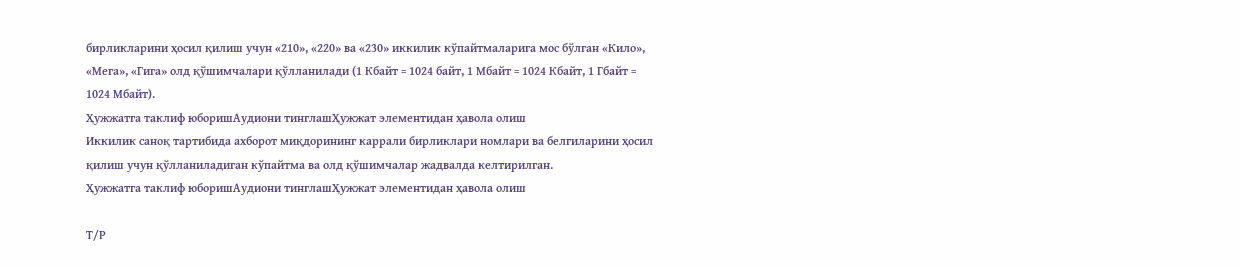бирликларини ҳосил қилиш учун «210», «220» ва «230» иккилик кўпайтмаларига мос бўлган «Кило», «Мега», «Гига» олд қўшимчалари қўлланилади (1 Кбайт = 1024 байт, 1 Мбайт = 1024 Кбайт, 1 Гбайт = 1024 Мбайт).
Ҳужжатга таклиф юборишАудиони тинглашҲужжат элементидан ҳавола олиш
Иккилик саноқ тартибида ахборот миқдорининг каррали бирликлари номлари ва белгиларини ҳосил қилиш учун қўлланиладиган кўпайтма ва олд қўшимчалар жадвалда келтирилган.
Ҳужжатга таклиф юборишАудиони тинглашҲужжат элементидан ҳавола олиш

Т/Р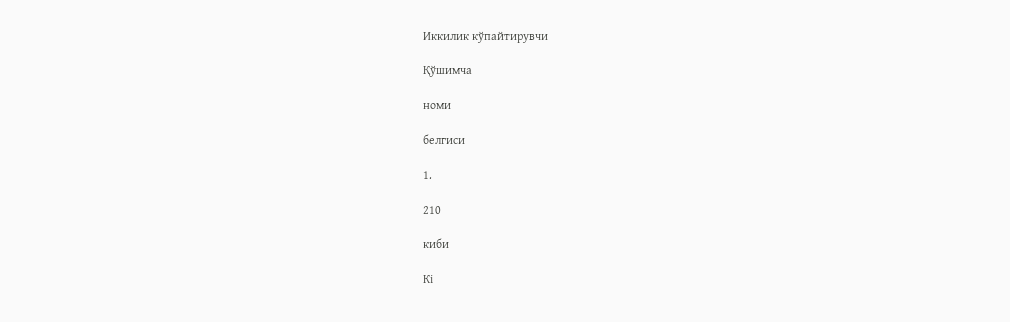Иккилик кўпайтирувчи

Қўшимча

номи

белгиси

1.

210

киби

Кi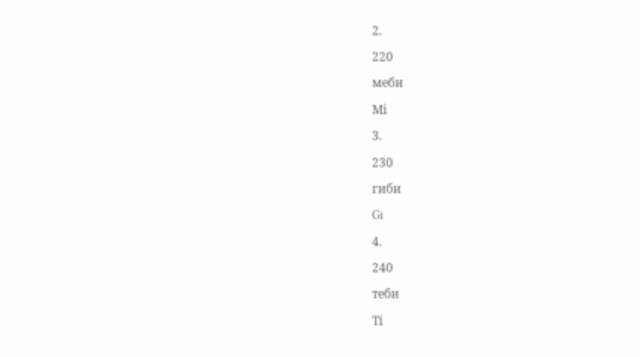2.

220

меби

Мi

3.

230

гиби

Gi

4.

240

теби

Тi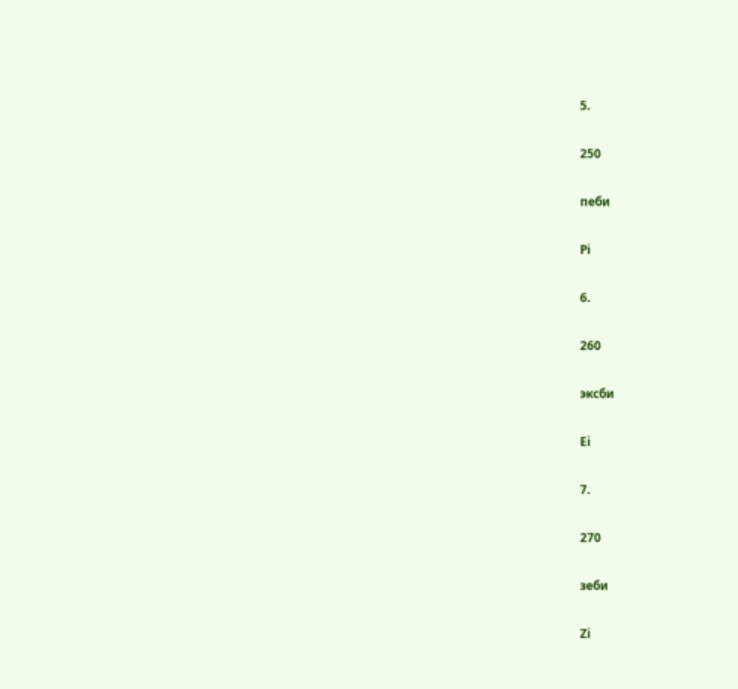5.

250

пеби

Pi

6.

260

эксби

Еi

7.

270

зеби

Zi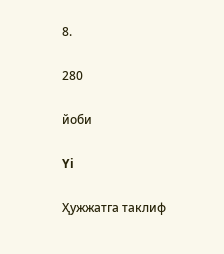8.

280

йоби

Yi

Ҳужжатга таклиф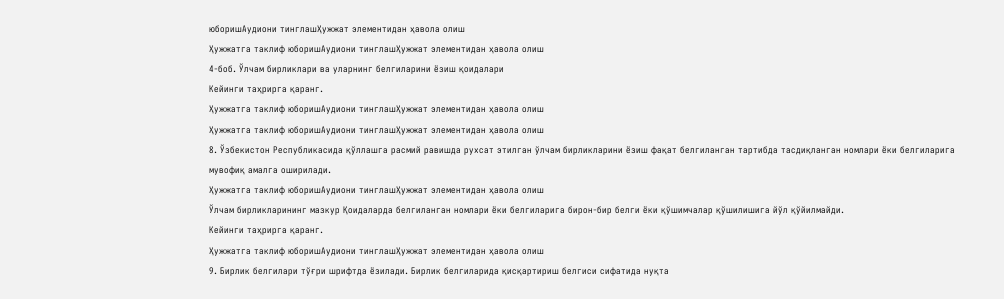юборишАудиони тинглашҲужжат элементидан ҳавола олиш
Ҳужжатга таклиф юборишАудиони тинглашҲужжат элементидан ҳавола олиш
4-боб. Ўлчам бирликлари ва уларнинг белгиларини ёзиш қоидалари
Кейинги таҳрирга қаранг.
Ҳужжатга таклиф юборишАудиони тинглашҲужжат элементидан ҳавола олиш
Ҳужжатга таклиф юборишАудиони тинглашҲужжат элементидан ҳавола олиш
8. Ўзбекистон Республикасида қўллашга расмий равишда рухсат этилган ўлчам бирликларини ёзиш фақат белгиланган тартибда тасдиқланган номлари ёки белгиларига мувофиқ амалга оширилади.
Ҳужжатга таклиф юборишАудиони тинглашҲужжат элементидан ҳавола олиш
Ўлчам бирликларининг мазкур Қоидаларда белгиланган номлари ёки белгиларига бирон-бир белги ёки қўшимчалар қўшилишига йўл қўйилмайди.
Кейинги таҳрирга қаранг.
Ҳужжатга таклиф юборишАудиони тинглашҲужжат элементидан ҳавола олиш
9. Бирлик белгилари тўғри шрифтда ёзилади. Бирлик белгиларида қисқартириш белгиси сифатида нуқта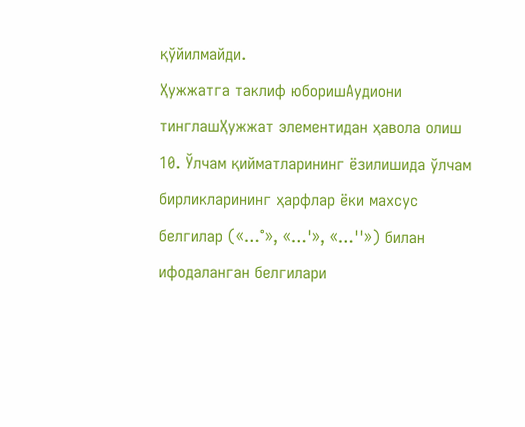қўйилмайди.
Ҳужжатга таклиф юборишАудиони тинглашҲужжат элементидан ҳавола олиш
10. Ўлчам қийматларининг ёзилишида ўлчам бирликларининг ҳарфлар ёки махсус белгилар («…°», «…'», «…''») билан ифодаланган белгилари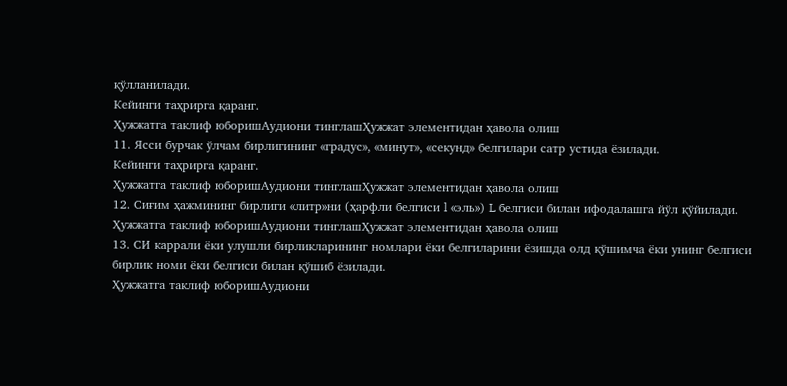қўлланилади.
Кейинги таҳрирга қаранг.
Ҳужжатга таклиф юборишАудиони тинглашҲужжат элементидан ҳавола олиш
11. Ясси бурчак ўлчам бирлигининг «градус», «минут», «секунд» белгилари сатр устида ёзилади.
Кейинги таҳрирга қаранг.
Ҳужжатга таклиф юборишАудиони тинглашҲужжат элементидан ҳавола олиш
12. Сиғим ҳажмининг бирлиги «литр»ни (ҳарфли белгиси l «эль») L белгиси билан ифодалашга йўл қўйилади.
Ҳужжатга таклиф юборишАудиони тинглашҲужжат элементидан ҳавола олиш
13. СИ каррали ёки улушли бирликларининг номлари ёки белгиларини ёзишда олд қўшимча ёки унинг белгиси бирлик номи ёки белгиси билан қўшиб ёзилади.
Ҳужжатга таклиф юборишАудиони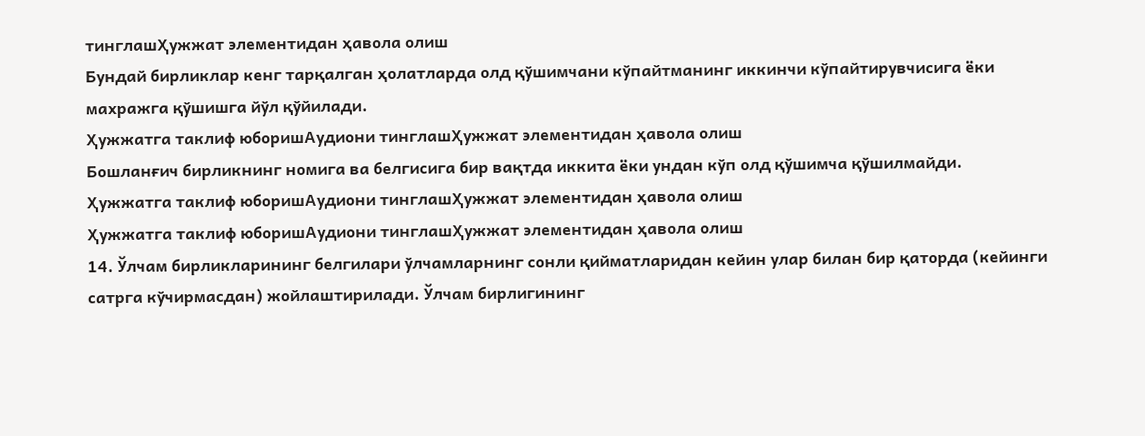тинглашҲужжат элементидан ҳавола олиш
Бундай бирликлар кенг тарқалган ҳолатларда олд қўшимчани кўпайтманинг иккинчи кўпайтирувчисига ёки махражга қўшишга йўл қўйилади.
Ҳужжатга таклиф юборишАудиони тинглашҲужжат элементидан ҳавола олиш
Бошланғич бирликнинг номига ва белгисига бир вақтда иккита ёки ундан кўп олд қўшимча қўшилмайди.
Ҳужжатга таклиф юборишАудиони тинглашҲужжат элементидан ҳавола олиш
Ҳужжатга таклиф юборишАудиони тинглашҲужжат элементидан ҳавола олиш
14. Ўлчам бирликларининг белгилари ўлчамларнинг сонли қийматларидан кейин улар билан бир қаторда (кейинги сатрга кўчирмасдан) жойлаштирилади. Ўлчам бирлигининг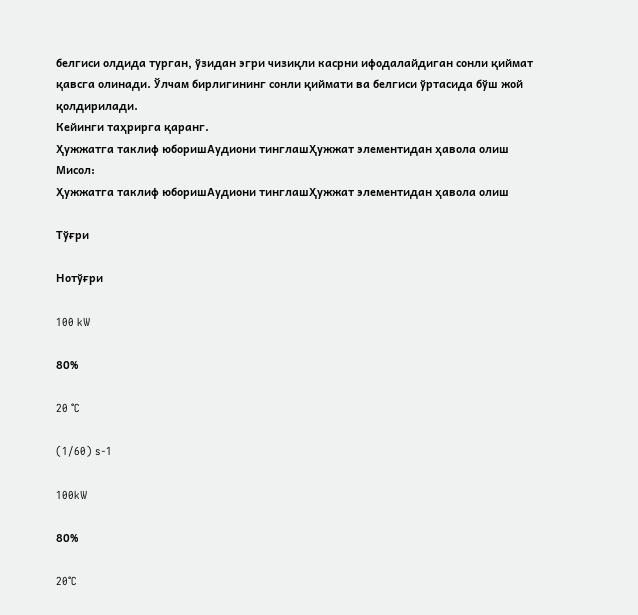белгиси олдида турган, ўзидан эгри чизиқли касрни ифодалайдиган сонли қиймат қавсга олинади. Ўлчам бирлигининг сонли қиймати ва белгиси ўртасида бўш жой қолдирилади.
Кейинги таҳрирга қаранг.
Ҳужжатга таклиф юборишАудиони тинглашҲужжат элементидан ҳавола олиш
Мисол:
Ҳужжатга таклиф юборишАудиони тинглашҲужжат элементидан ҳавола олиш

Тўғри

Нотўғри

100 kW

80%

20 °C

(1/60) s-1

100kW

80%

20°C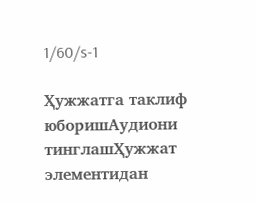1/60/s-1

Ҳужжатга таклиф юборишАудиони тинглашҲужжат элементидан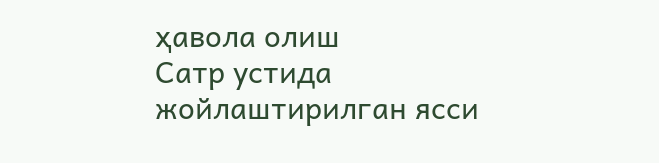ҳавола олиш
Сатр устида жойлаштирилган ясси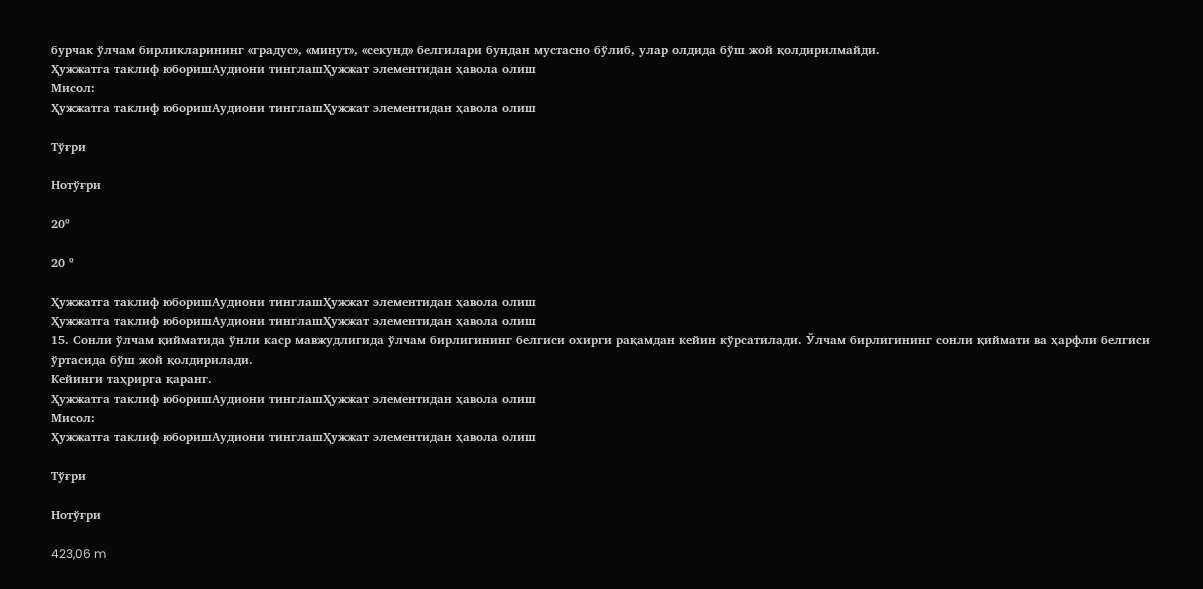бурчак ўлчам бирликларининг «градус», «минут», «секунд» белгилари бундан мустасно бўлиб, улар олдида бўш жой қолдирилмайди.
Ҳужжатга таклиф юборишАудиони тинглашҲужжат элементидан ҳавола олиш
Мисол:
Ҳужжатга таклиф юборишАудиони тинглашҲужжат элементидан ҳавола олиш

Тўғри

Нотўғри

20º

20 º

Ҳужжатга таклиф юборишАудиони тинглашҲужжат элементидан ҳавола олиш
Ҳужжатга таклиф юборишАудиони тинглашҲужжат элементидан ҳавола олиш
15. Сонли ўлчам қийматида ўнли каср мавжудлигида ўлчам бирлигининг белгиси охирги рақамдан кейин кўрсатилади. Ўлчам бирлигининг сонли қиймати ва ҳарфли белгиси ўртасида бўш жой қолдирилади.
Кейинги таҳрирга қаранг.
Ҳужжатга таклиф юборишАудиони тинглашҲужжат элементидан ҳавола олиш
Мисол:
Ҳужжатга таклиф юборишАудиони тинглашҲужжат элементидан ҳавола олиш

Тўғри

Нотўғри

423,06 m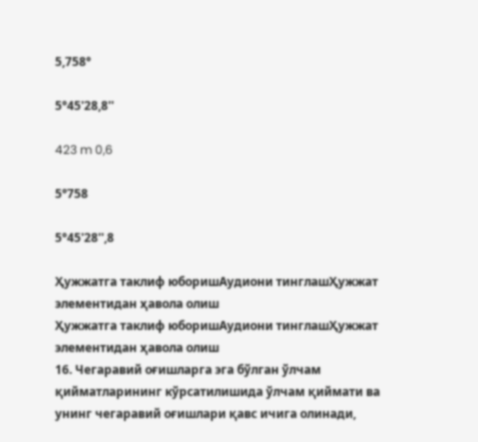5,758°

5°45'28,8''

423 m 0,6

5°758

5°45'28'',8

Ҳужжатга таклиф юборишАудиони тинглашҲужжат элементидан ҳавола олиш
Ҳужжатга таклиф юборишАудиони тинглашҲужжат элементидан ҳавола олиш
16. Чегаравий оғишларга эга бўлган ўлчам қийматларининг кўрсатилишида ўлчам қиймати ва унинг чегаравий оғишлари қавс ичига олинади,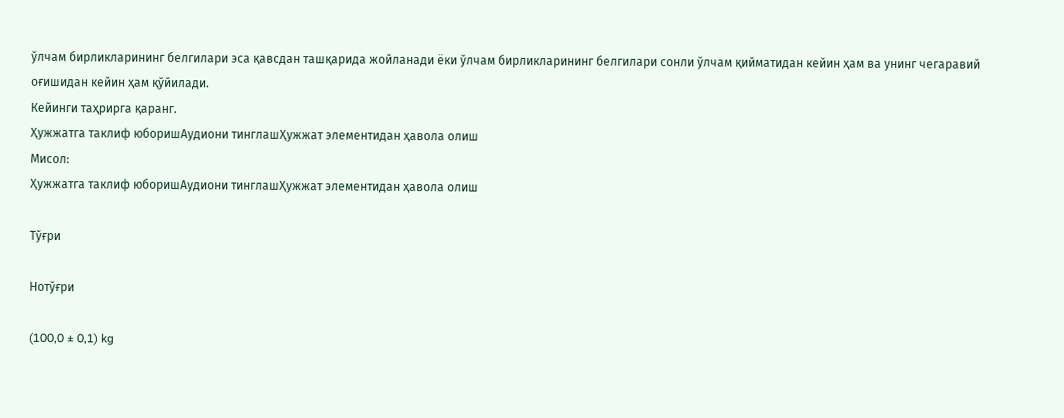ўлчам бирликларининг белгилари эса қавсдан ташқарида жойланади ёки ўлчам бирликларининг белгилари сонли ўлчам қийматидан кейин ҳам ва унинг чегаравий оғишидан кейин ҳам қўйилади.
Кейинги таҳрирга қаранг.
Ҳужжатга таклиф юборишАудиони тинглашҲужжат элементидан ҳавола олиш
Мисол:
Ҳужжатга таклиф юборишАудиони тинглашҲужжат элементидан ҳавола олиш

Тўғри

Нотўғри

(100,0 ± 0,1) kg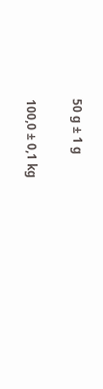50 g ± 1 g

100,0 ± 0,1 kg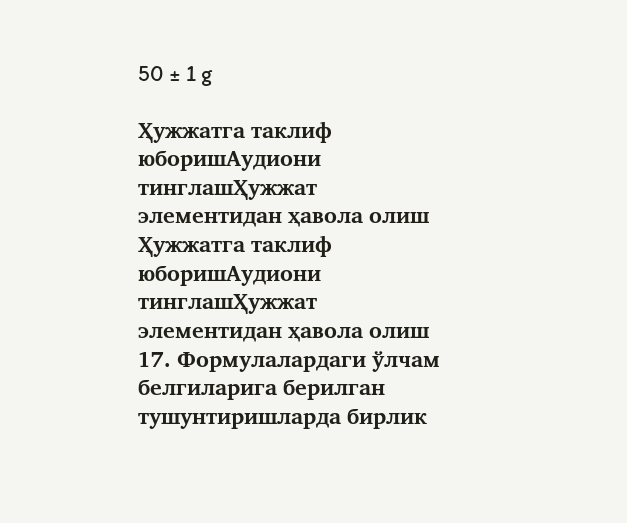50 ± 1 g

Ҳужжатга таклиф юборишАудиони тинглашҲужжат элементидан ҳавола олиш
Ҳужжатга таклиф юборишАудиони тинглашҲужжат элементидан ҳавола олиш
17. Формулалардаги ўлчам белгиларига берилган тушунтиришларда бирлик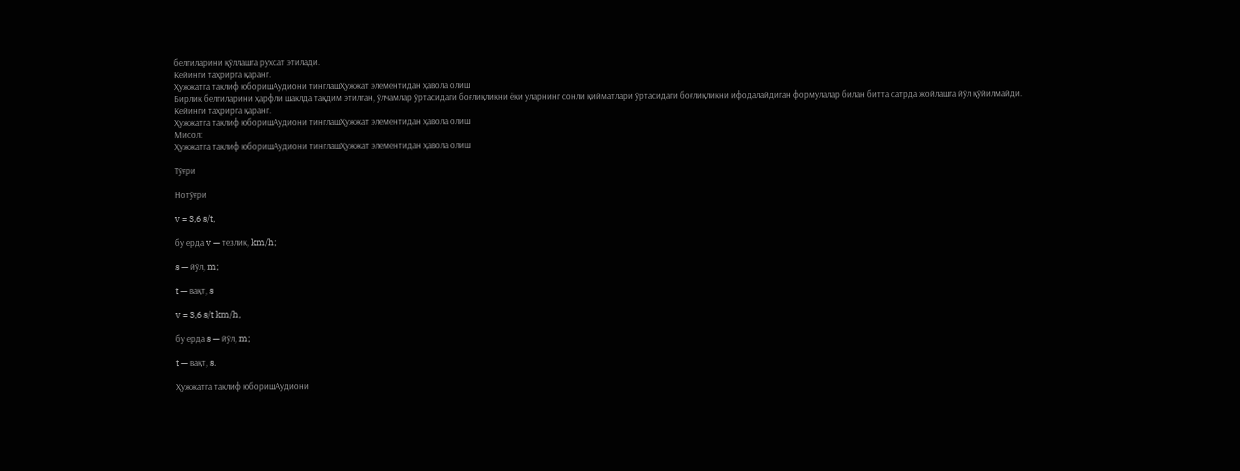белгиларини қўллашга рухсат этилади.
Кейинги таҳрирга қаранг.
Ҳужжатга таклиф юборишАудиони тинглашҲужжат элементидан ҳавола олиш
Бирлик белгиларини ҳарфли шаклда тақдим этилган, ўлчамлар ўртасидаги боғлиқликни ёки уларнинг сонли қийматлари ўртасидаги боғлиқликни ифодалайдиган формулалар билан битта сатрда жойлашга йўл қўйилмайди.
Кейинги таҳрирга қаранг.
Ҳужжатга таклиф юборишАудиони тинглашҲужжат элементидан ҳавола олиш
Мисол:
Ҳужжатга таклиф юборишАудиони тинглашҲужжат элементидан ҳавола олиш

Тўғри

Нотўғри

v = 3,6 s/t,

бу ерда v — тезлик, km/h;

s — йўл, m;

t — вақт, s

v = 3,6 s/t km/h,

бу ерда s — йўл, m;

t — вақт, s.

Ҳужжатга таклиф юборишАудиони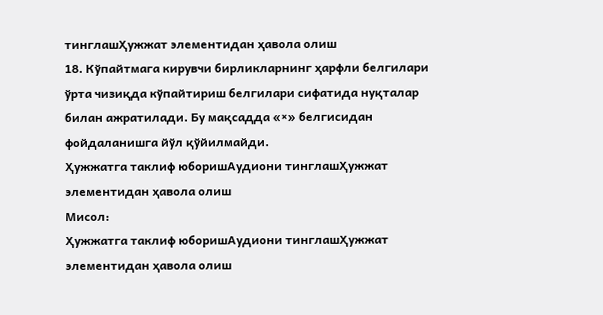тинглашҲужжат элементидан ҳавола олиш
18. Кўпайтмага кирувчи бирликларнинг ҳарфли белгилари ўрта чизиқда кўпайтириш белгилари сифатида нуқталар билан ажратилади. Бу мақсадда «×» белгисидан фойдаланишга йўл қўйилмайди.
Ҳужжатга таклиф юборишАудиони тинглашҲужжат элементидан ҳавола олиш
Мисол:
Ҳужжатга таклиф юборишАудиони тинглашҲужжат элементидан ҳавола олиш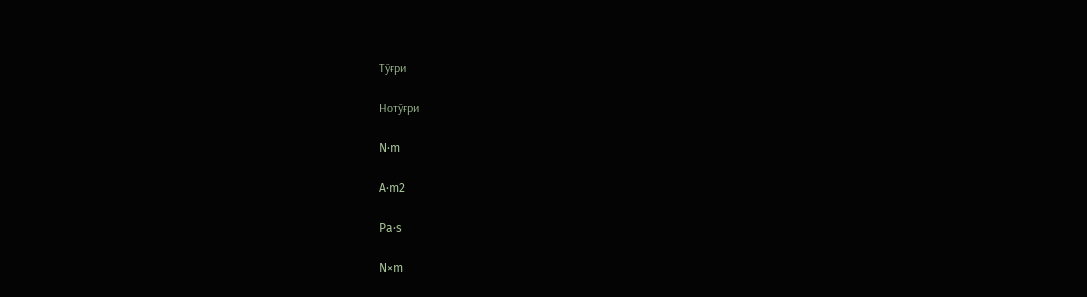Тўғри

Нотўғри

N·m

A·m2

Pa·s

N×m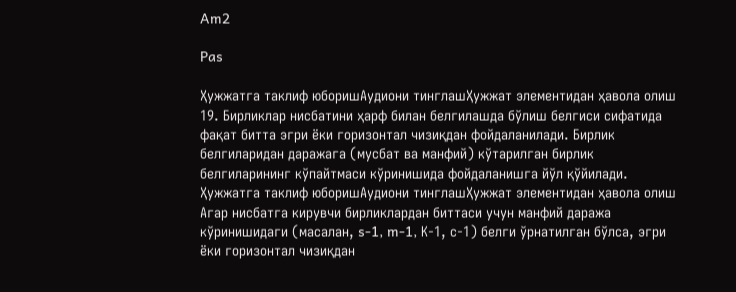Am2

Pas

Ҳужжатга таклиф юборишАудиони тинглашҲужжат элементидан ҳавола олиш
19. Бирликлар нисбатини ҳарф билан белгилашда бўлиш белгиси сифатида фақат битта эгри ёки горизонтал чизиқдан фойдаланилади. Бирлик белгиларидан даражага (мусбат ва манфий) кўтарилган бирлик белгиларининг кўпайтмаси кўринишида фойдаланишга йўл қўйилади.
Ҳужжатга таклиф юборишАудиони тинглашҲужжат элементидан ҳавола олиш
Агар нисбатга кирувчи бирликлардан биттаси учун манфий даража кўринишидаги (масалан, s-1, m-1, К-1, с-1) белги ўрнатилган бўлса, эгри ёки горизонтал чизиқдан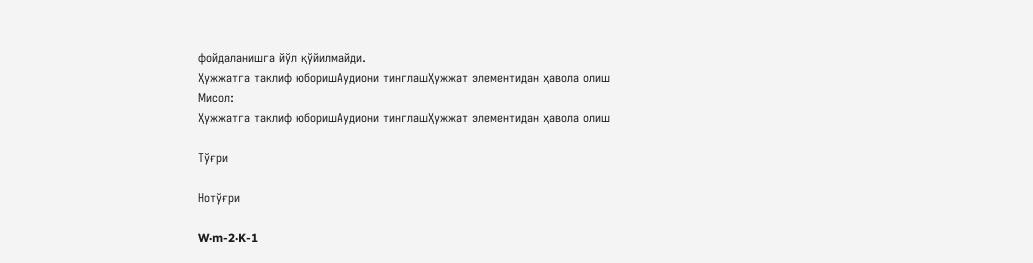фойдаланишга йўл қўйилмайди.
Ҳужжатга таклиф юборишАудиони тинглашҲужжат элементидан ҳавола олиш
Мисол:
Ҳужжатга таклиф юборишАудиони тинглашҲужжат элементидан ҳавола олиш

Тўғри

Нотўғри

W·m-2·K-1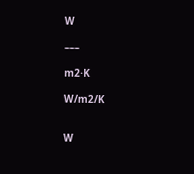W

–––

m2·K

W/m2/K


W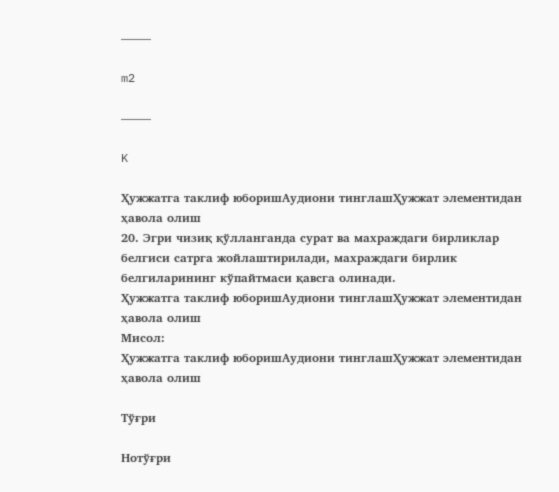–––––

m2

–––––

K

Ҳужжатга таклиф юборишАудиони тинглашҲужжат элементидан ҳавола олиш
20. Эгри чизиқ қўлланганда сурат ва махраждаги бирликлар белгиси сатрга жойлаштирилади, махраждаги бирлик белгиларининг кўпайтмаси қавсга олинади.
Ҳужжатга таклиф юборишАудиони тинглашҲужжат элементидан ҳавола олиш
Мисол:
Ҳужжатга таклиф юборишАудиони тинглашҲужжат элементидан ҳавола олиш

Тўғри

Нотўғри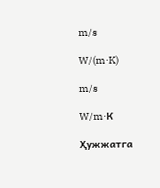m/s

W/(m·K)

m/s

W/m·К

Ҳужжатга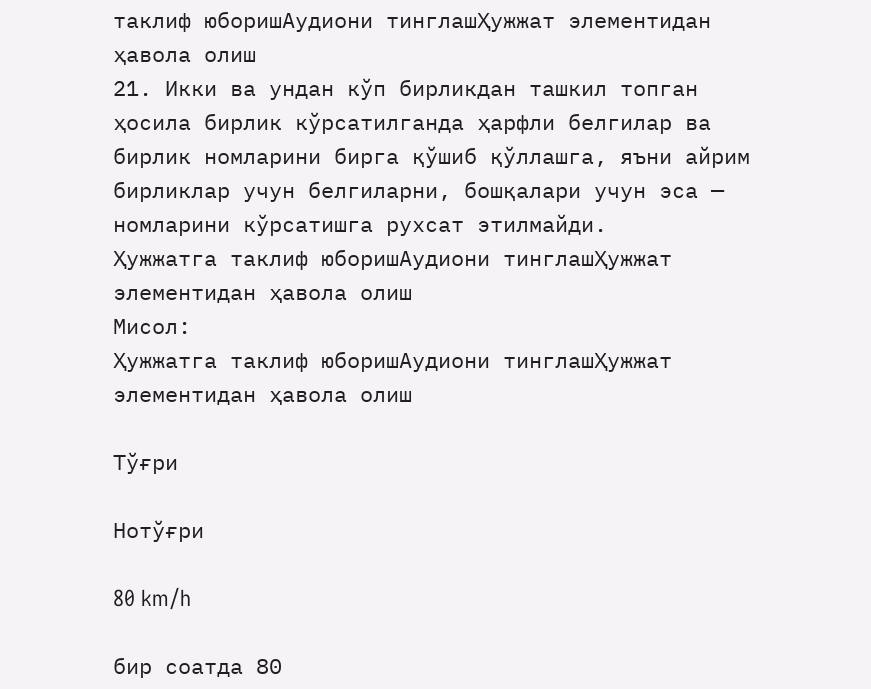таклиф юборишАудиони тинглашҲужжат элементидан ҳавола олиш
21. Икки ва ундан кўп бирликдан ташкил топган ҳосила бирлик кўрсатилганда ҳарфли белгилар ва бирлик номларини бирга қўшиб қўллашга, яъни айрим бирликлар учун белгиларни, бошқалари учун эса — номларини кўрсатишга рухсат этилмайди.
Ҳужжатга таклиф юборишАудиони тинглашҲужжат элементидан ҳавола олиш
Мисол:
Ҳужжатга таклиф юборишАудиони тинглашҲужжат элементидан ҳавола олиш

Тўғри

Нотўғри

80 km/h

бир соатда 80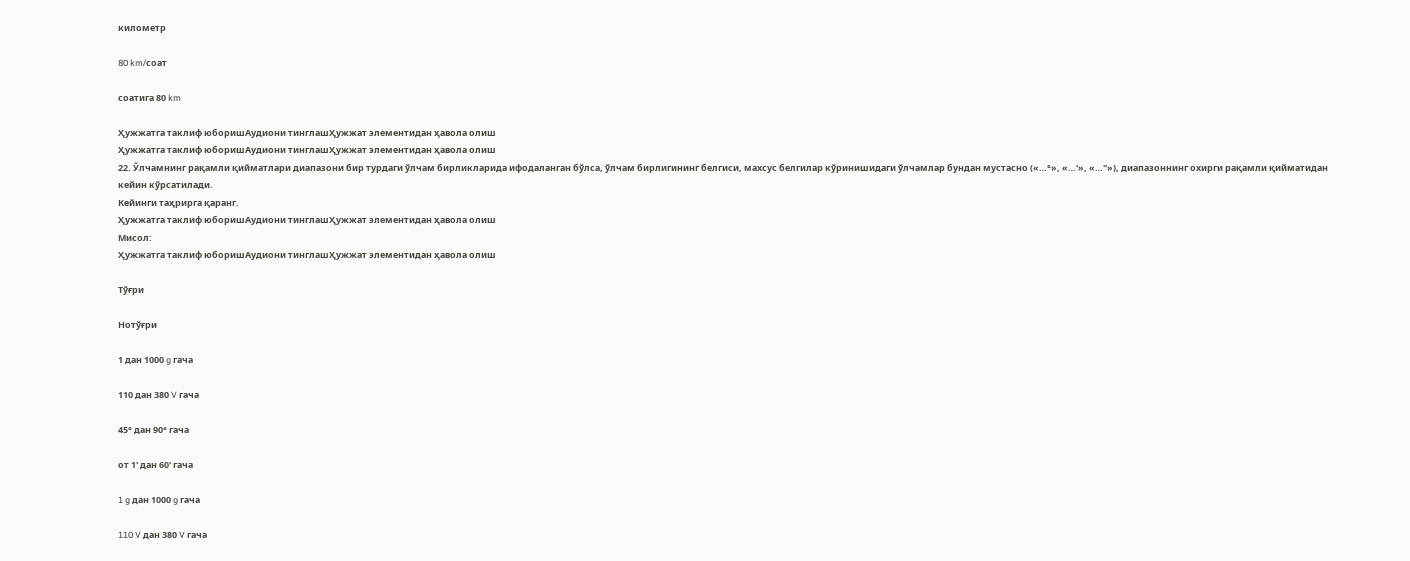километр

80 km/соат

соатига 80 km

Ҳужжатга таклиф юборишАудиони тинглашҲужжат элементидан ҳавола олиш
Ҳужжатга таклиф юборишАудиони тинглашҲужжат элементидан ҳавола олиш
22. Ўлчамнинг рақамли қийматлари диапазони бир турдаги ўлчам бирликларида ифодаланган бўлса, ўлчам бирлигининг белгиси, махсус белгилар кўринишидаги ўлчамлар бундан мустасно («…°», «…'», «…''»), диапазоннинг охирги рақамли қийматидан кейин кўрсатилади.
Кейинги таҳрирга қаранг.
Ҳужжатга таклиф юборишАудиони тинглашҲужжат элементидан ҳавола олиш
Мисол:
Ҳужжатга таклиф юборишАудиони тинглашҲужжат элементидан ҳавола олиш

Тўғри

Нотўғри

1 дан 1000 g гача

110 дан 380 V гача

45° дан 90° гача

от 1' дан 60' гача

1 g дан 1000 g гача

110 V дан 380 V гача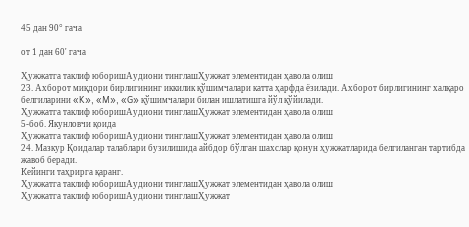45 дан 90° гача

от 1 дан 60' гача

Ҳужжатга таклиф юборишАудиони тинглашҲужжат элементидан ҳавола олиш
23. Ахборот миқдори бирлигининг иккилик қўшимчалари катта ҳарфда ёзилади. Ахборот бирлигининг халқаро белгиларини «K», «M», «G» қўшимчалари билан ишлатишга йўл қўйилади.
Ҳужжатга таклиф юборишАудиони тинглашҲужжат элементидан ҳавола олиш
5-боб. Якунловчи қоида
Ҳужжатга таклиф юборишАудиони тинглашҲужжат элементидан ҳавола олиш
24. Мазкур Қоидалар талаблари бузилишида айбдор бўлган шахслар қонун ҳужжатларида белгиланган тартибда жавоб беради.
Кейинги таҳрирга қаранг.
Ҳужжатга таклиф юборишАудиони тинглашҲужжат элементидан ҳавола олиш
Ҳужжатга таклиф юборишАудиони тинглашҲужжат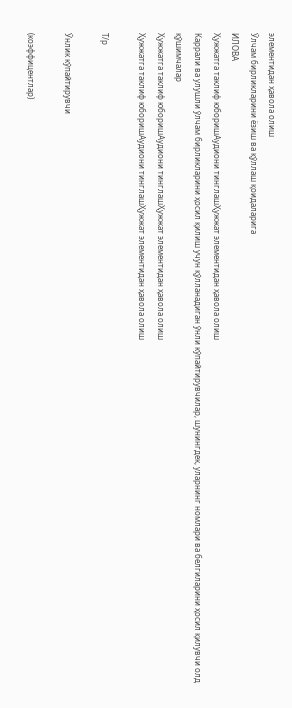элементидан ҳавола олиш
Ўлчам бирликларини ёзиш ва қўллаш қоидаларига
ИЛОВА
Ҳужжатга таклиф юборишАудиони тинглашҲужжат элементидан ҳавола олиш
Каррали ва улушли ўлчам бирликларини ҳосил қилиш учун қўлланадиган ўнли кўпайтирувчилар, шунингдек, уларнинг номлари ва белгиларини ҳосил қилувчи олд қўшимчалар
Ҳужжатга таклиф юборишАудиони тинглашҲужжат элементидан ҳавола олиш
Ҳужжатга таклиф юборишАудиони тинглашҲужжат элементидан ҳавола олиш

Т/р

Ўнлик кўпайтирувчи

(коэффицентлар)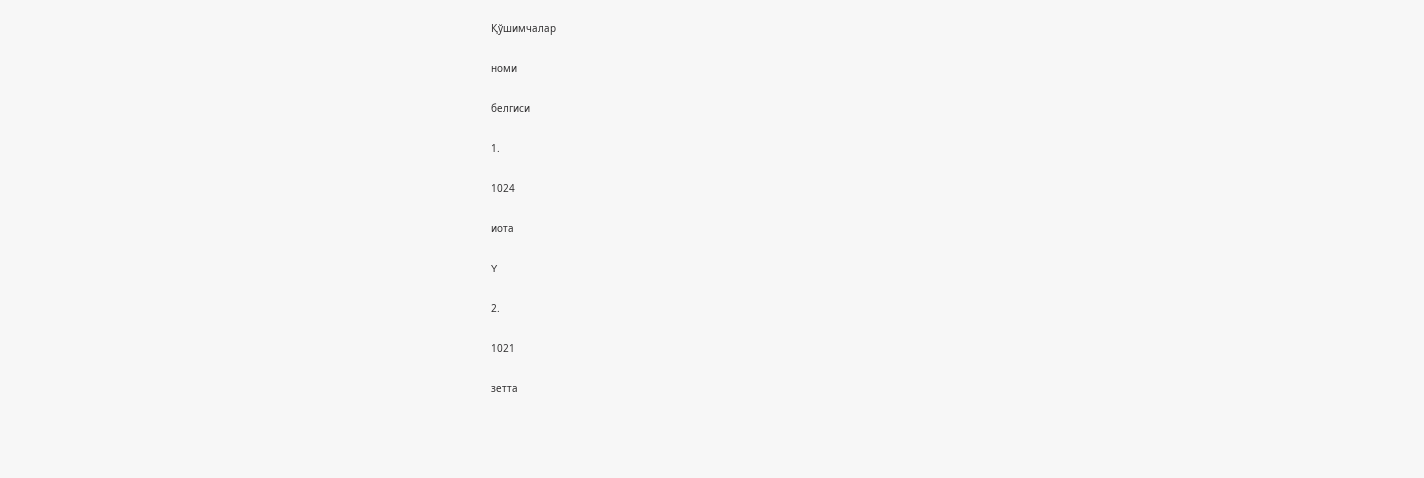Қўшимчалар

номи

белгиси

1.

1024

иота

Y

2.

1021

зетта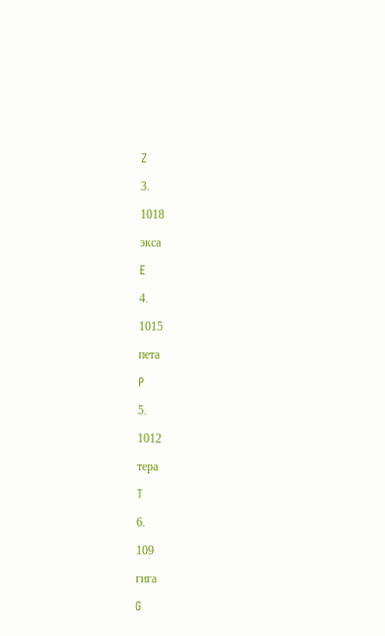Z

3.

1018

экса

E

4.

1015

пета

P

5.

1012

тера

T

6.

109

гига

G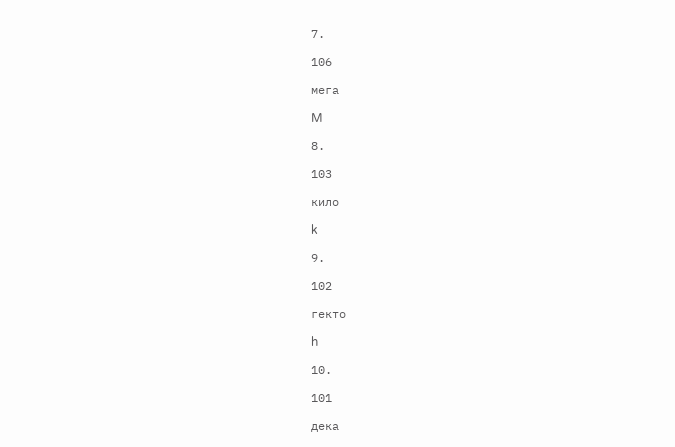7.

106

мега

M

8.

103

кило

k

9.

102

гекто

h

10.

101

дека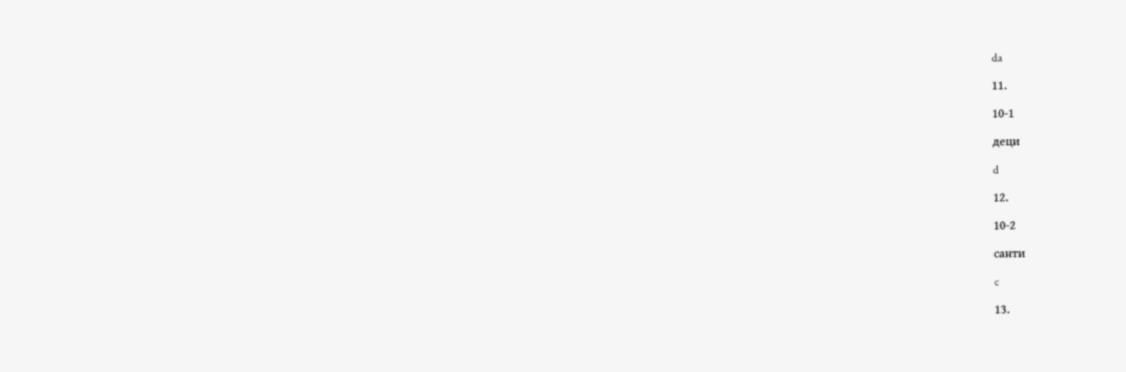da

11.

10-1

деци

d

12.

10-2

санти

c

13.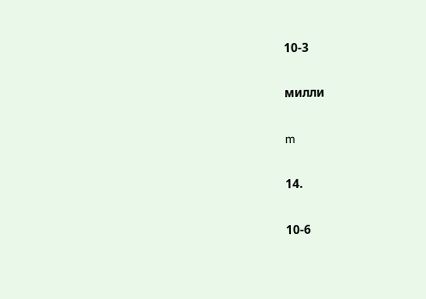10-3

милли

m

14.

10-6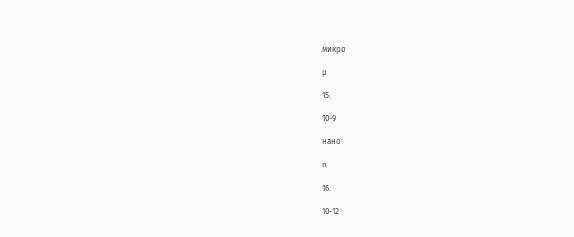микро

µ

15.

10-9

нано

n

16.

10-12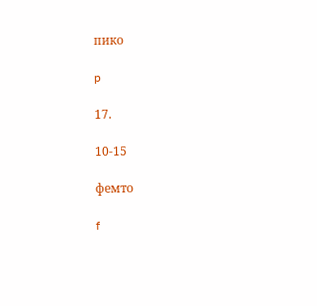пико

p

17.

10-15

фемто

f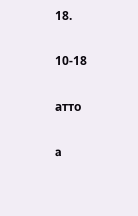18.

10-18

атто

a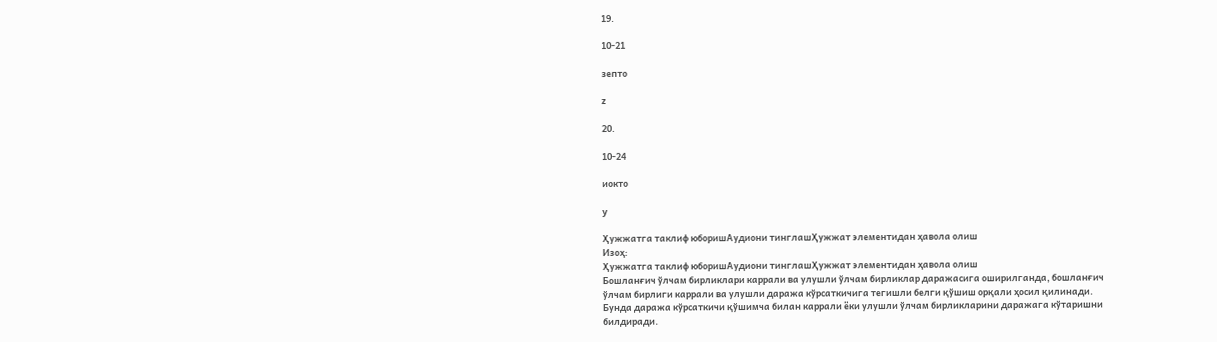19.

10-21

зепто

z

20.

10-24

иокто

y

Ҳужжатга таклиф юборишАудиони тинглашҲужжат элементидан ҳавола олиш
Изоҳ:
Ҳужжатга таклиф юборишАудиони тинглашҲужжат элементидан ҳавола олиш
Бошланғич ўлчам бирликлари каррали ва улушли ўлчам бирликлар даражасига оширилганда, бошланғич ўлчам бирлиги каррали ва улушли даража кўрсаткичига тегишли белги қўшиш орқали ҳосил қилинади. Бунда даража кўрсаткичи қўшимча билан каррали ёки улушли ўлчам бирликларини даражага кўтаришни билдиради.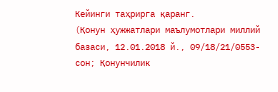Кейинги таҳрирга қаранг.
(Қонун ҳужжатлари маълумотлари миллий базаси, 12.01.2018 й., 09/18/21/0553-сон; Қонунчилик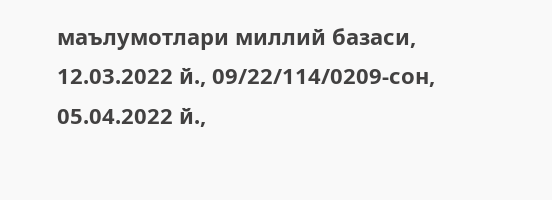маълумотлари миллий базаси, 12.03.2022 й., 09/22/114/0209-сон, 05.04.2022 й.,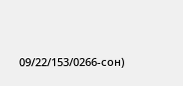09/22/153/0266-сон)